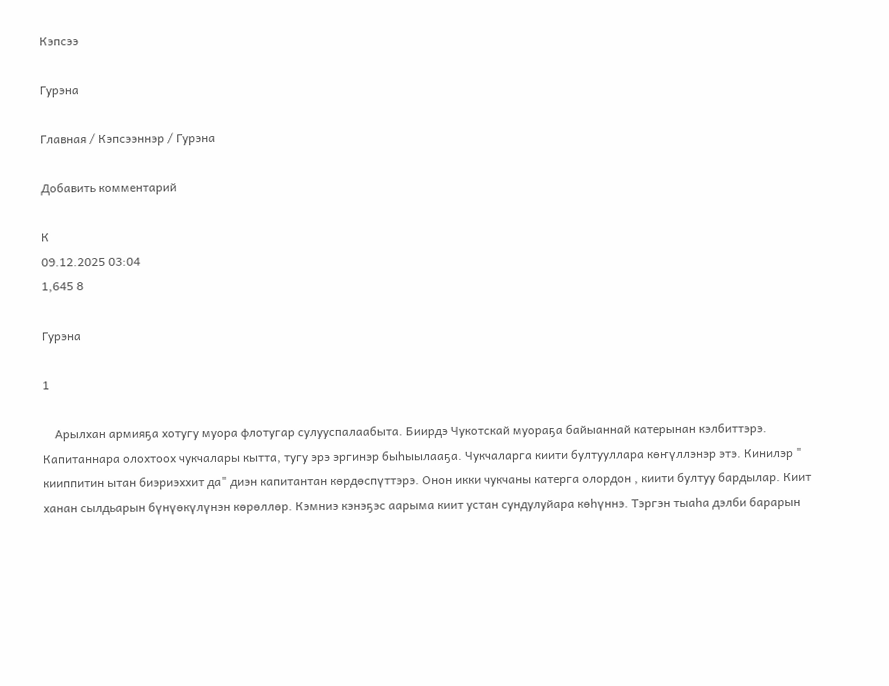Кэпсээ

Гурэна

Главная / Кэпсээннэр / Гурэна

Добавить комментарий

К
09.12.2025 03:04
1,645 8

Гурэна

1

    Арылхан армияҕа хотугу муора флотугар сулууспалаабыта. Биирдэ Чукотскай муораҕа байыаннай катерынан кэлбиттэрэ. Капитаннара олохтоох чукчалары кытта, тугу эрэ эргинэр быһыылааҕа. Чукчаларга киити бултууллара көҥүллэнэр этэ. Кинилэр " кииппитин ытан биэриэххит да" диэн капитантан көрдөспүттэрэ. Онон икки чукчаны катерга олордон , киити бултуу бардылар. Киит ханан сылдьарын бүнүөкүлүнэн көрөллөр. Кэмниэ кэнэҕэс аарыма киит устан сундулуйара көһүннэ. Тэргэн тыаһа дэлби барарын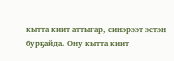кытта киит аттыгар, синэрээт эстэн бурҕайда. Ону кытта киит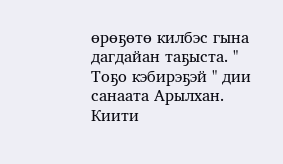өрөҕөтө килбэс гына дагдайан таҕыста. " Тоҕо кэбирэҕэй " дии санаата Арылхан. Киити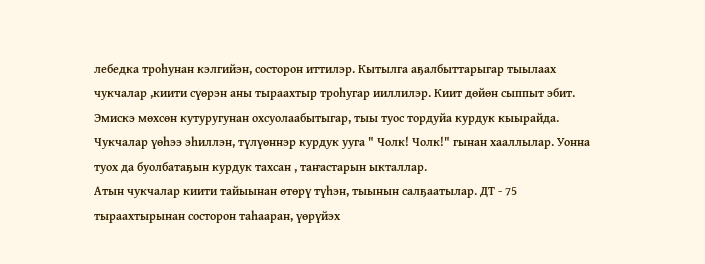лебедка троһунан кэлгийэн, состорон иттилэр. Кытылга аҕалбыттарыгар тыылаах чукчалар ,киити сүөрэн аны тыраахтыр троһугар ииллилэр. Киит дөйөн сыппыт эбит. Эмискэ мөхсөн кутуругунан охсуолаабытыгар, тыы туос тордуйа курдук кыырайда. Чукчалар үөһээ эһиллэн, түлүөннэр курдук ууга " Чолк! Чолк!" гынан хааллылар. Уонна туох да буолбатаҕын курдук тахсан , таҥастарын ыкталлар.
Атын чукчалар киити тайыынан өтөрү түһэн, тыынын салҕаатылар. ДТ - 75 тыраахтырынан состорон таһааран, үөрүйэх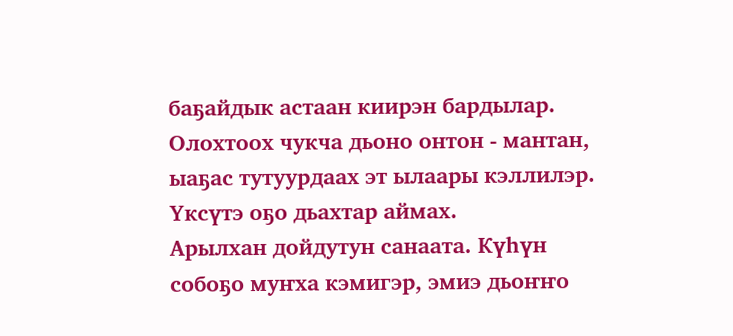баҕайдык астаан киирэн бардылар. Олохтоох чукча дьоно онтон - мантан, ыаҕас тутуурдаах эт ылаары кэллилэр. Үксүтэ оҕо дьахтар аймах.
Арылхан дойдутун санаата. Күһүн собоҕо муҥха кэмигэр, эмиэ дьоҥҥо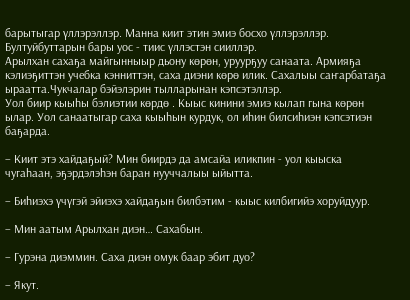барытыгар үллэрэллэр. Манна киит этин эмиэ босхо үллэрэллэр. Бултуйбуттарын бары уос - тиис үллэстэн сииллэр.
Арылхан сахаҕа майгынныыр дьону көрөн, уруурҕуу санаата. Армияҕа кэлиэҕиттэн учебка кэнниттэн, саха диэни көрө илик. Сахалыы саҥарбатаҕа ыраатта.Чукчалар бэйэлэрин тылларынан кэпсэтэллэр.
Уол биир кыыһы бэлиэтии көрдө . Кыыс кинини эмиэ кылап гына көрөн ылар. Уол санаатыгар саха кыыһын курдук, ол иһин билсиһиэн кэпсэтиэн баҕарда.

– Киит этэ хайдаҕый? Мин биирдэ да амсайа иликпин - уол кыыска чугаһаан, эҕэрдэлэһэн баран нууччалыы ыйытта.

– Биһиэхэ үчүгэй эйиэхэ хайдаҕын билбэтим - кыыс килбигийэ хоруйдуур.

– Мин аатым Арылхан диэн… Сахабын.

– Гурэна диэммин. Саха диэн омук баар эбит дуо?

– Якут.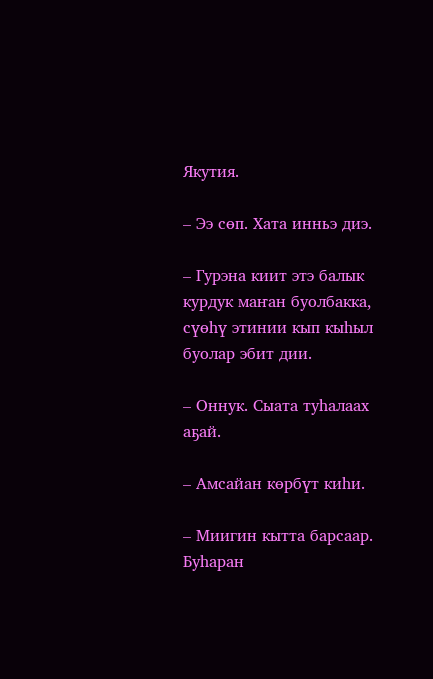Якутия.

– Ээ сөп. Хата инньэ диэ.

– Гурэна киит этэ балык курдук маҥан буолбакка, сүөһү этинии кып кыһыл буолар эбит дии.

– Оннук. Сыата туһалаах аҕай.

– Амсайан көрбүт киһи.

– Миигин кытта барсаар. Буһаран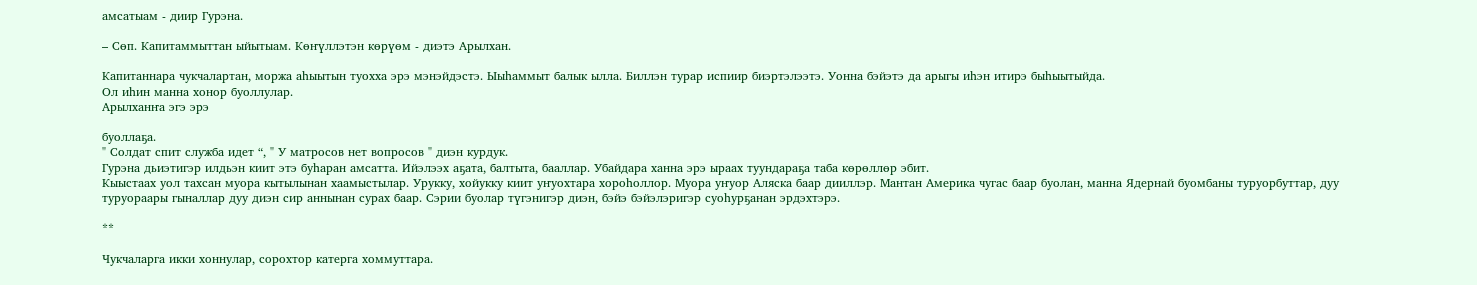амсатыам - диир Гурэна.

– Сөп. Капитаммыттан ыйытыам. Көҥүллэтэн көрүөм - диэтэ Арылхан.

Капитаннара чукчалартан, моржа аһыытын туохха эрэ мэнэйдэстэ. Ыыһаммыт балык ылла. Биллэн турар испиир биэртэлээтэ. Уонна бэйэтэ да арыгы иһэн итирэ быһыытыйда.
Ол иһин манна хонор буоллулар.
Арылханҥа эгэ эрэ

буоллаҕа.
" Солдат спит служба идет “, " У матросов нет вопросов " диэн курдук.
Гурэна дьиэтигэр илдьэн киит этэ буһаран амсатта. Ийэлээх аҕата, балтыта, бааллар. Убайдара ханна эрэ ыраах туундараҕа таба көрөллөр эбит.
Кыыстаах уол тахсан муора кытылынан хаамыстылар. Урукку, хойукку киит уҥуохтара хороһоллор. Муора уҥуор Аляска баар дииллэр. Мантан Америка чугас баар буолан, манна Ядернай буомбаны туруорбуттар, дуу туруораары гыналлар дуу диэн сир аннынан сурах баар. Сэрии буолар түгэнигэр диэн, бэйэ бэйэлэригэр суоһурҕанан эрдэхтэрэ.

**

Чукчаларга икки хоннулар, сорохтор катерга хоммуттара.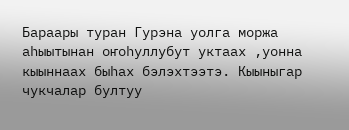Бараары туран Гурэна уолга моржа аһыытынан оҥоһуллубут уктаах ,уонна кыыннаах быһах бэлэхтээтэ. Кыыныгар чукчалар бултуу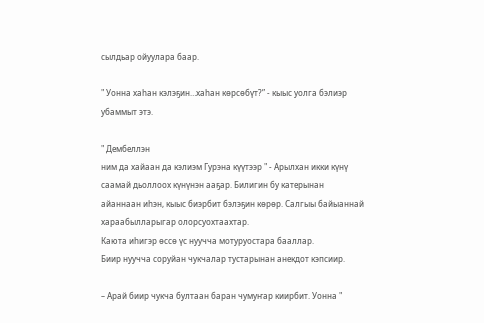сылдьар ойуулара баар.

" Уонна хаһан кэлэҕин…хаһан көрсөбүт?” - кыыс уолга бэлиэр убаммыт этэ.

" Дембеллэн
ним да хайаан да кэлиэм Гурэна күүтээр " - Арылхан икки күнү саамай дьоллоох күнүнэн ааҕар. Билигин бу катерынан айаннаан иһэн, кыыс биэрбит бэлэҕин көрөр. Салгыы байыаннай хараабылларыгар олорсуохтаахтар.
Каюта иһигэр өссө үс нуучча мотуруостара бааллар.
Биир нуучча соруйан чукчалар тустарынан анекдот кэпсиир.

– Арай биир чукча бултаан баран чумуҥар киирбит. Уонна "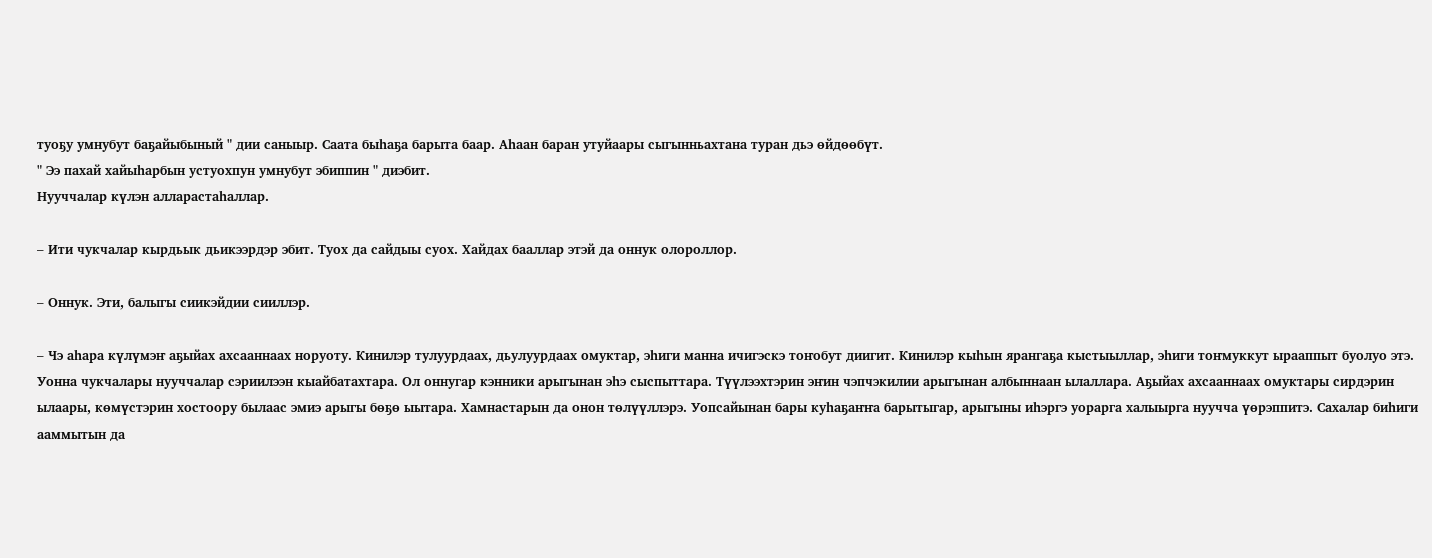туоҕу умнубут баҕайыбыный " дии саныыр. Саата быһаҕа барыта баар. Аһаан баран утуйаары сыгынньахтана туран дьэ өйдөөбүт.
" Ээ пахай хайыһарбын устуохпун умнубут эбиппин " диэбит.
Нууччалар күлэн алларастаһаллар.

– Ити чукчалар кырдьык дьикээрдэр эбит. Туох да сайдыы суох. Хайдах бааллар этэй да оннук олороллор.

– Оннук. Эти, балыгы сиикэйдии сииллэр.

– Чэ аһара күлүмэҥ аҕыйах ахсааннаах норуоту. Кинилэр тулуурдаах, дьулуурдаах омуктар, эһиги манна ичигэскэ тоҥобут диигит. Кинилэр кыһын ярангаҕа кыстыыллар, эһиги тоҥмуккут ырааппыт буолуо этэ. Уонна чукчалары нууччалар сэриилээн кыайбатахтара. Ол оннугар кэнники арыгынан эһэ сыспыттара. Түүлээхтэрин эҥин чэпчэкилии арыгынан албыннаан ылаллара. Аҕыйах ахсааннаах омуктары сирдэрин ылаары, көмүстэрин хостоору былаас эмиэ арыгы бөҕө ыытара. Хамнастарын да онон төлүүллэрэ. Уопсайынан бары куһаҕаҥҥа барытыгар, арыгыны иһэргэ уорарга халыырга нуучча үөрэппитэ. Сахалар биһиги ааммытын да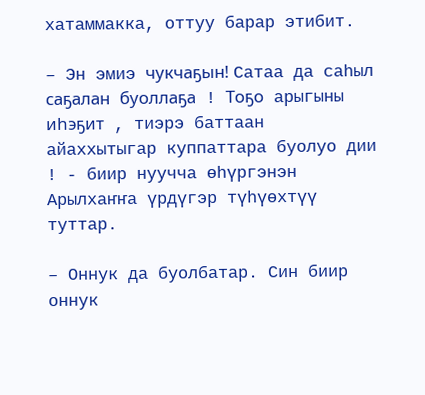хатаммакка, оттуу барар этибит.

– Эн эмиэ чукчаҕын! Сатаа да саһыл саҕалан буоллаҕа ! Тоҕо арыгыны иһэҕит , тиэрэ баттаан айаххытыгар куппаттара буолуо дии ! - биир нуучча өһүргэнэн Арылхаҥҥа үрдүгэр түһүөхтүү туттар.

– Оннук да буолбатар. Син биир оннук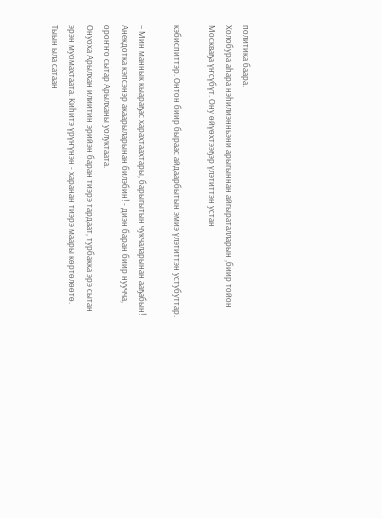политика баара.
Холобура аһара нэһилиэнньэни арыгыннан айгыраталларын ,биир тойон Москваҕа үҥсүбүт. Ону өйүөхтээҕэр үлэтиттэн устан

кэбиспиттэр. Онтон биир быраас айдаарбытын эмиэ үлэтиттэн устубуттар.

– Мин маннык кыараҕас харахтаахтары, барыгытын чукчаларынан ааҕабын! Анекдотка кэпсэнэр акаарыларынан билэбин! - диэн баран биир нуучча, ороҥҥо сытар Арылханы уолуктаата.
Онуоха Арылхан илиитин эрийэн баран тиэрэ тардаат, турбакка эрэ сытан эрэн муомахтаата. Киһитэ үрүҥүнэн - харанан тиэрэ маары көртөлөөтө. Тыын ыла сатаан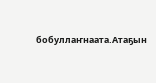бобуллаҥнаата.Атаҕын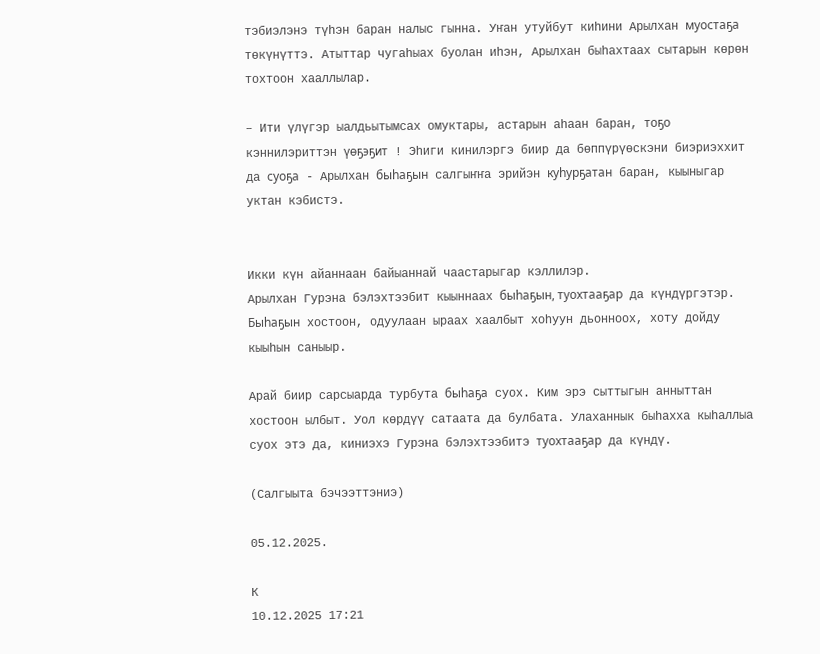тэбиэлэнэ түһэн баран налыс гынна. Уҥан утуйбут киһини Арылхан муостаҕа төкүнүттэ. Атыттар чугаһыах буолан иһэн, Арылхан быһахтаах сытарын көрөн тохтоон хааллылар.

– Ити үлүгэр ыалдьытымсах омуктары, астарын аһаан баран, тоҕо кэннилэриттэн үөҕэҕит ! Эһиги кинилэргэ биир да бөппүрүөскэни биэриэххит да суоҕа - Арылхан быһаҕын салгыҥҥа эрийэн куһурҕатан баран, кыыныгар уктан кэбистэ.


Икки күн айаннаан байыаннай чаастарыгар кэллилэр.
Арылхан Гурэна бэлэхтээбит кыыннаах быһаҕын, туохтааҕар да күндүргэтэр. Быһаҕын хостоон, одуулаан ыраах хаалбыт хоһуун дьонноох, хоту дойду кыыһын саныыр.

Арай биир сарсыарда турбута быһаҕа суох. Ким эрэ сыттыгын анныттан хостоон ылбыт. Уол көрдүү сатаата да булбата. Улаханнык быһахха кыһаллыа суох этэ да, киниэхэ Гурэна бэлэхтээбитэ туохтааҕар да күндү.

(Салгыыта бэчээттэниэ)

05.12.2025.

К
10.12.2025 17:21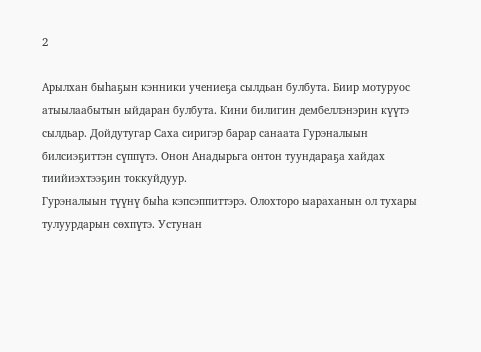2

Арылхан быһаҕын кэнники учениеҕа сылдьан булбута. Биир мотуруос атыылаабытын ыйдаран булбута. Кини билигин дембеллэнэрин күүтэ сылдьар. Дойдутугар Саха сиригэр барар санаата Гурэналыын билсиэҕиттэн сүппүтэ. Онон Анадырьга онтон туундараҕа хайдах тиийиэхтээҕин токкуйдуур.
Гурэналыын түүнү быһа кэпсэппиттэрэ. Олохторо ыараханын ол тухары тулуурдарын сөхпүтэ. Устунан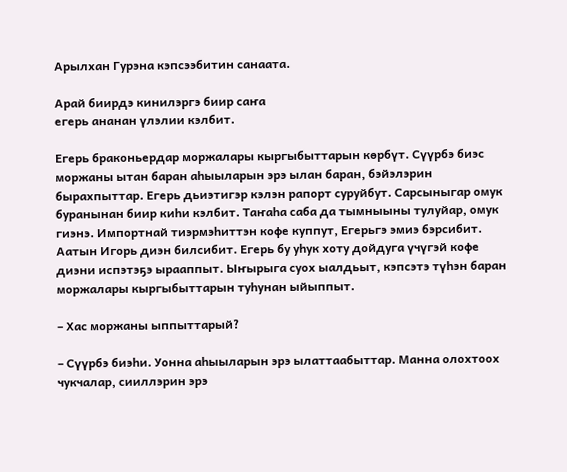Арылхан Гурэна кэпсээбитин санаата.

Арай биирдэ кинилэргэ биир саҥа
егерь ананан үлэлии кэлбит.

Егерь браконьердар моржалары кыргыбыттарын көрбүт. Сүүрбэ биэс моржаны ытан баран аһыыларын эрэ ылан баран, бэйэлэрин бырахпыттар. Егерь дьиэтигэр кэлэн рапорт суруйбут. Сарсыныгар омук буранынан биир киһи кэлбит. Таҥаһа саба да тымныыны тулуйар, омук гиэнэ. Импортнай тиэрмэһиттэн кофе куппут, Егерьгэ эмиэ бэрсибит. Аатын Игорь диэн билсибит. Егерь бу уһук хоту дойдуга үчүгэй кофе диэни испэтэҕэ ырааппыт. Ыҥырыга суох ыалдьыт, кэпсэтэ түһэн баран моржалары кыргыбыттарын туһунан ыйыппыт.

– Хас моржаны ыппыттарый?

– Сүүрбэ биэһи. Уонна аһыыларын эрэ ылаттаабыттар. Манна олохтоох чукчалар, сииллэрин эрэ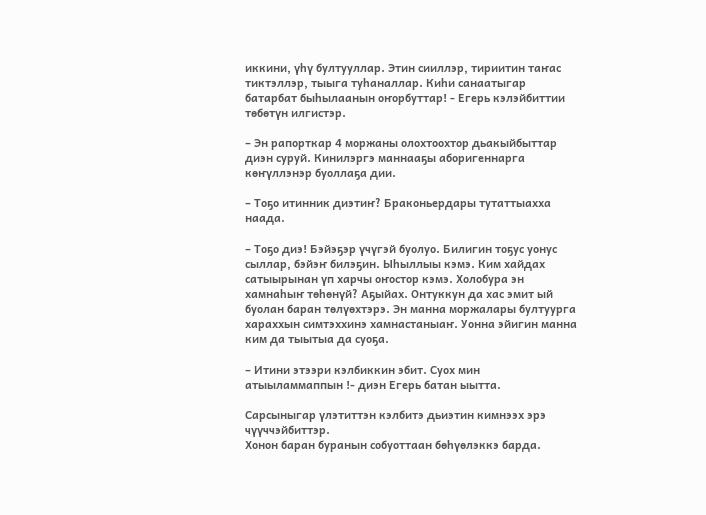иккини, үһү бултууллар. Этин сииллэр, тириитин таҥас тиктэллэр, тыыга туһаналлар. Киһи санаатыгар батарбат быһылаанын оҥорбуттар! - Егерь кэлэйбиттии төбөтүн илгистэр.

– Эн рапорткар 4 моржаны олохтоохтор дьакыйбыттар диэн суруй. Кинилэргэ маннааҕы аборигеннарга көҥүллэнэр буоллаҕа дии.

– Тоҕо итинник диэтиҥ? Браконьердары тутаттыахха наада.

– Тоҕо диэ! Бэйэҕэр үчүгэй буолуо. Билигин тоҕус уонус сыллар, бэйэҥ билэҕин. Ыһыллыы кэмэ. Ким хайдах сатыырынан үп харчы оҥостор кэмэ. Холобура эн хамнаһыҥ төһөнүй? Аҕыйах. Онтуккун да хас эмит ый буолан баран төлүөхтэрэ. Эн манна моржалары бултуурга хараххын симтэххинэ хамнастаныаҥ. Уонна эйигин манна ким да тыытыа да суоҕа.

– Итини этээри кэлбиккин эбит. Суох мин атыыламмаппын !- диэн Егерь батан ыытта.

Сарсыныгар үлэтиттэн кэлбитэ дьиэтин кимнээх эрэ чүүччэйбиттэр.
Хонон баран буранын собуоттаан бөһүөлэккэ барда.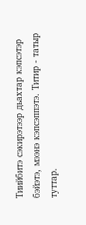Тиийбитэ сэкирэтээр дьахтар кэпсэтэр бэйэтэ, мээнэ кэпсэппэтэ. Титир - татыр туттар.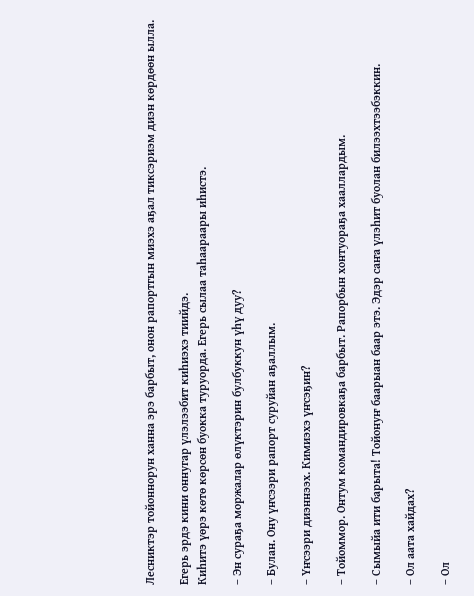Лесниктэр тойоннорун ханна эрэ барбыт, онон рапортгын миэхэ аҕал тиксэриэм диэн көрдөөн ылла.

Егерь эрдэ кини оннугар үлэлээбит киһиэхэ тиийдэ.
Киһитэ үөрэ көтө көрсөн буокка туруорда. Егерь сылаа таһаараары иһистэ.

– Эн сураҕа моржалар өлүктэрин булбуккун үһү дуу?

– Булан. Ону үҥсээри рапорт суруйан аҕаллым.

– Үҥсээри диэннээх. Кимиэхэ үҥсэҕин?

– Тойоммор. Онтум командировкаҕа барбыт. Рапорбын хонтуораҕа хааллардым.

– Сымыйа ити барыта! Тойонуҥ баарыан баар этэ. Эдэр саҥа үлэһит буолан билээхтээбэккин.

– Ол аата хайдах?

– Ол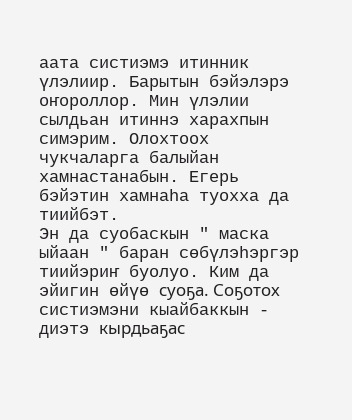аата систиэмэ итинник үлэлиир. Барытын бэйэлэрэ оҥороллор. Мин үлэлии сылдьан итиннэ харахпын симэрим. Олохтоох чукчаларга балыйан хамнастанабын. Егерь бэйэтин хамнаһа туохха да тиийбэт.
Эн да суобаскын " маска ыйаан " баран сөбүлэһэргэр тиийэриҥ буолуо. Ким да эйигин өйүө суоҕа. Соҕотох систиэмэни кыайбаккын - диэтэ кырдьаҕас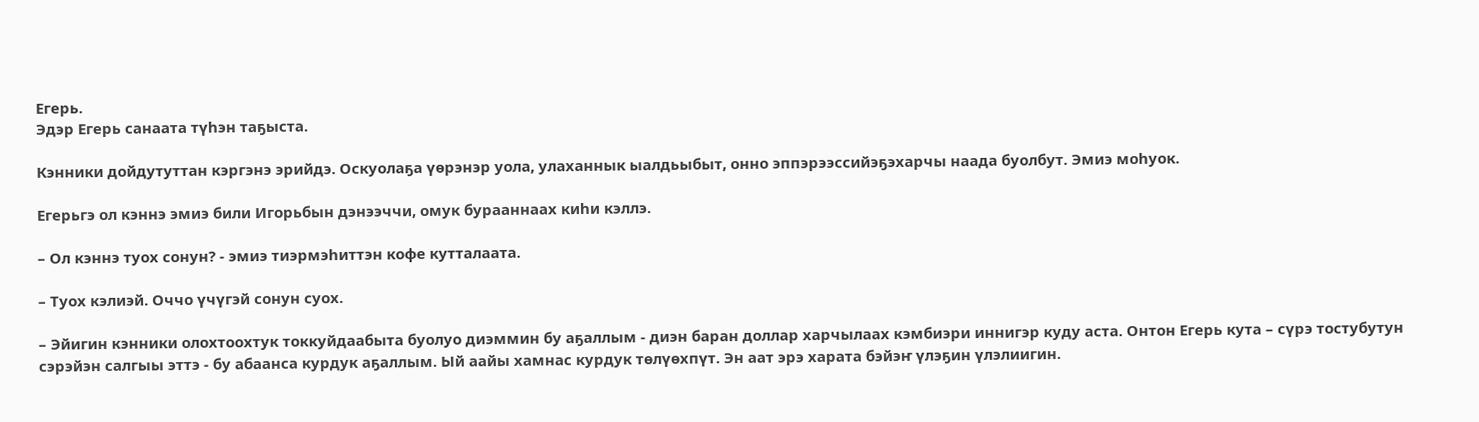Егерь.
Эдэр Егерь санаата түһэн таҕыста.

Кэнники дойдутуттан кэргэнэ эрийдэ. Оскуолаҕа үөрэнэр уола, улаханнык ыалдьыбыт, онно эппэрээссийэҕэхарчы наада буолбут. Эмиэ моһуок.

Егерьгэ ол кэннэ эмиэ били Игорьбын дэнээччи, омук бурааннаах киһи кэллэ.

– Ол кэннэ туох сонун? - эмиэ тиэрмэһиттэн кофе кутталаата.

– Туох кэлиэй. Оччо үчүгэй сонун суох.

– Эйигин кэнники олохтоохтук токкуйдаабыта буолуо диэммин бу аҕаллым - диэн баран доллар харчылаах кэмбиэри иннигэр куду аста. Онтон Егерь кута – сүрэ тостубутун сэрэйэн салгыы эттэ - бу абаанса курдук аҕаллым. Ый аайы хамнас курдук төлүөхпүт. Эн аат эрэ харата бэйэҥ үлэҕин үлэлиигин.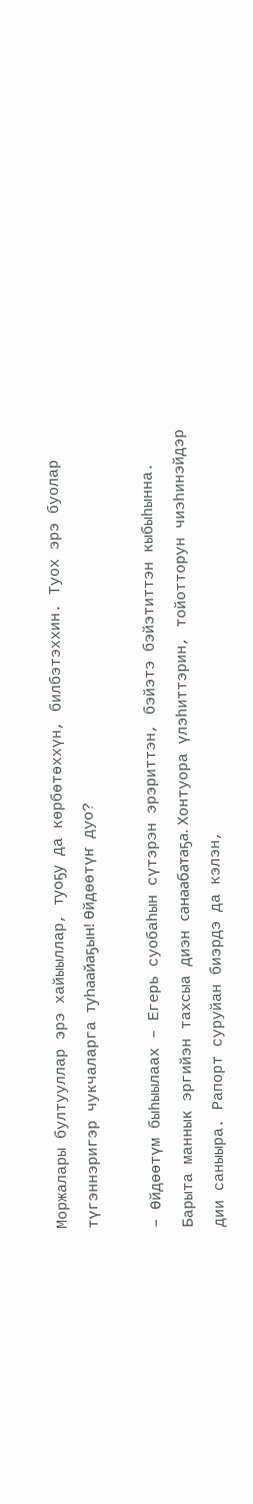Моржалары бултууллар эрэ хайыыллар, туоҕу да көрбөтөххүн, билбэтэххин. Туох эрэ буолар түгэннэригэр чукчаларга туһаайаҕын! Өйдөөтүҥ дуо?

– Өйдөөтүм быһыылаах – Егерь суобаһын сүтэрэн эрэриттэн, бэйэтэ бэйэтиттэн кыбыһынна. Барыта маннык эргийэн тахсыа диэн санаабатаҕа. Хонтуора үлэһиттэрин, тойотторун чиэһинэйдэр дии саныыра. Рапорт суруйан биэрдэ да кэлэн,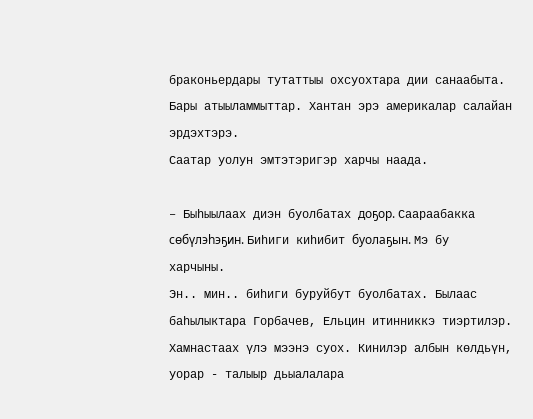браконьердары тутаттыы охсуохтара дии санаабыта. Бары атыыламмыттар. Хантан эрэ америкалар салайан эрдэхтэрэ.
Саатар уолун эмтэтэригэр харчы наада.

– Быһыылаах диэн буолбатах доҕор. Саараабакка сөбүлэһэҕин. Биһиги киһибит буолаҕын. Мэ бу харчыны.
Эн.. мин.. биһиги буруйбут буолбатах. Былаас баһылыктара Горбачев, Ельцин итинниккэ тиэртилэр. Хамнастаах үлэ мээнэ суох. Кинилэр албын көлдьүн, уорар - талыыр дьыалалара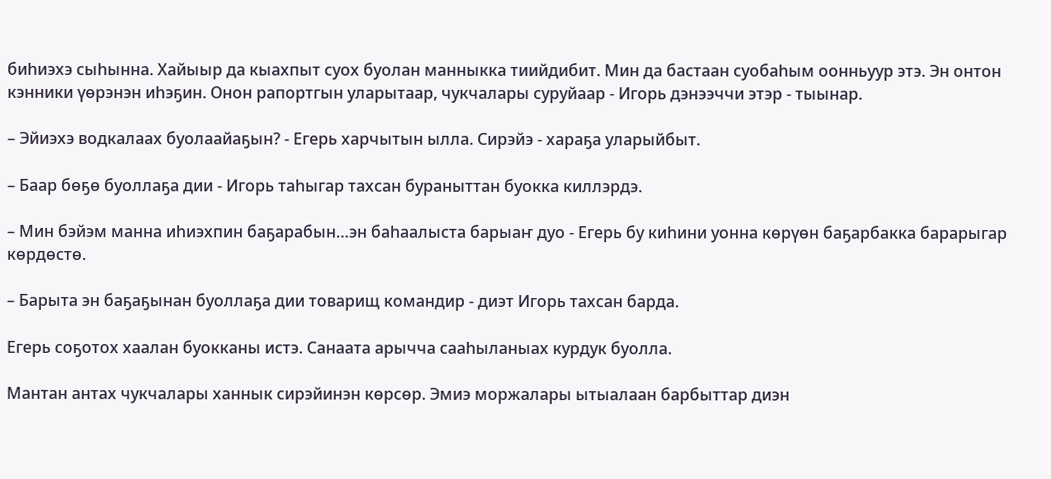биһиэхэ сыһынна. Хайыыр да кыахпыт суох буолан манныкка тиийдибит. Мин да бастаан суобаһым оонньуур этэ. Эн онтон кэнники үөрэнэн иһэҕин. Онон рапортгын уларытаар, чукчалары суруйаар - Игорь дэнээччи этэр - тыынар.

– Эйиэхэ водкалаах буолаайаҕын? - Егерь харчытын ылла. Сирэйэ - хараҕа уларыйбыт.

– Баар бөҕө буоллаҕа дии - Игорь таһыгар тахсан бураныттан буокка киллэрдэ.

– Мин бэйэм манна иһиэхпин баҕарабын…эн баһаалыста барыаҥ дуо - Егерь бу киһини уонна көрүөн баҕарбакка барарыгар көрдөстө.

– Барыта эн баҕаҕынан буоллаҕа дии товарищ командир - диэт Игорь тахсан барда.

Егерь соҕотох хаалан буокканы истэ. Санаата арычча сааһыланыах курдук буолла.

Мантан антах чукчалары ханнык сирэйинэн көрсөр. Эмиэ моржалары ытыалаан барбыттар диэн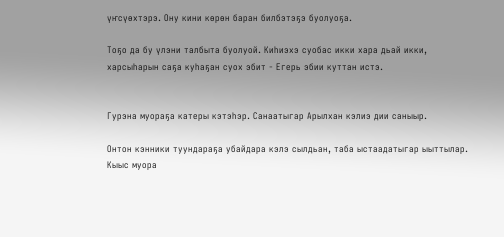үҥсүөхтэрэ. Ону кини көрөн баран билбэтэҕэ буолуоҕа.

Тоҕо да бу үлэни талбыта буолуой. Киһиэхэ суобас икки хара дьай икки, харсыһарын саҕа куһаҕан суох эбит - Егерь эбии куттан истэ.


Гурэна муораҕа катеры кэтэһэр. Санаатыгар Арылхан кэлиэ дии саныыр.

Онтон кэнники туундараҕа убайдара кэлэ сылдьан, таба ыстаадатыгар ыыттылар.
Кыыс муора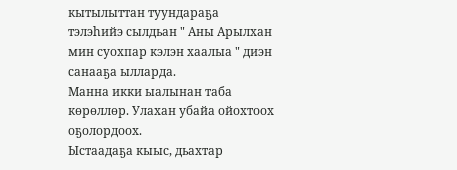кытылыттан туундараҕа тэлэһийэ сылдьан " Аны Арылхан мин суохпар кэлэн хаалыа " диэн санааҕа ылларда.
Манна икки ыалынан таба көрөллөр. Улахан убайа ойохтоох оҕолордоох.
Ыстаадаҕа кыыс, дьахтар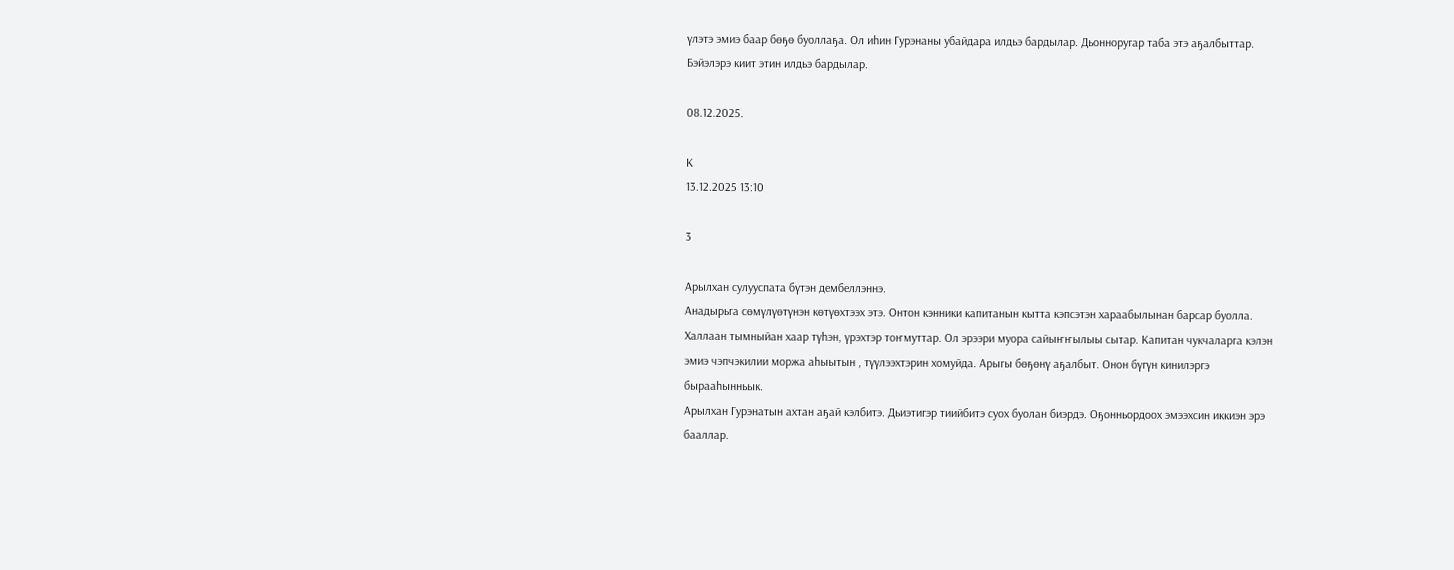үлэтэ эмиэ баар бөҕө буоллаҕа. Ол иһин Гурэнаны убайдара илдьэ бардылар. Дьонноругар таба этэ аҕалбыттар. Бэйэлэрэ киит этин илдьэ бардылар.

08.12.2025.

К
13.12.2025 13:10

3

Арылхан сулууспата бүтэн дембеллэннэ.
Анадырьга сөмүлүөтүнэн көтүөхтээх этэ. Онтон кэнники капитанын кытта кэпсэтэн хараабылынан барсар буолла. Халлаан тымныйан хаар түһэн, үрэхтэр тоҥмуттар. Ол эрээри муора сайыҥҥылыы сытар. Капитан чукчаларга кэлэн эмиэ чэпчэкилии моржа аһыытын , түүлээхтэрин хомуйда. Арыгы бөҕөнү аҕалбыт. Онон бүгүн кинилэргэ бырааһынньык.
Арылхан Гурэнатын ахтан аҕай кэлбитэ. Дьиэтигэр тиийбитэ суох буолан биэрдэ. Оҕонньордоох эмээхсин иккиэн эрэ бааллар.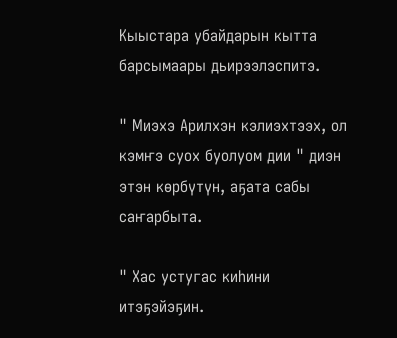Кыыстара убайдарын кытта барсымаары дьирээлэспитэ.

" Миэхэ Арилхэн кэлиэхтээх, ол кэмҥэ суох буолуом дии " диэн этэн көрбүтүн, аҕата сабы саҥарбыта.

" Хас устугас киһини итэҕэйэҕин.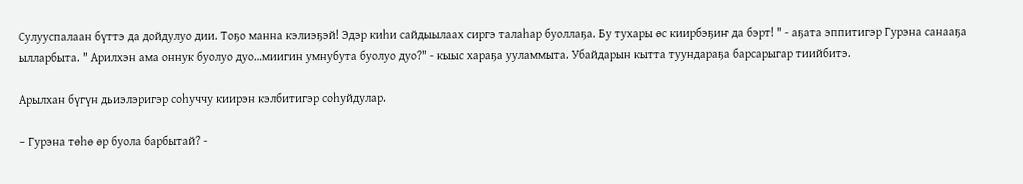Сулууспалаан бүттэ да дойдулуо дии. Тоҕо манна кэлиэҕэй! Эдэр киһи сайдыылаах сиргэ талаһар буоллаҕа. Бу тухары өс киирбэҕиҥ да бэрт! " - аҕата эппитигэр Гурэна санааҕа ылларбыта. " Арилхэн ама оннук буолуо дуо…миигин умнубута буолуо дуо?" - кыыс хараҕа ууламмыта. Убайдарын кытта туундараҕа барсарыгар тиийбитэ.

Арылхан бүгүн дьиэлэригэр соһуччу киирэн кэлбитигэр соһуйдулар.

– Гурэна төһө өр буола барбытай? -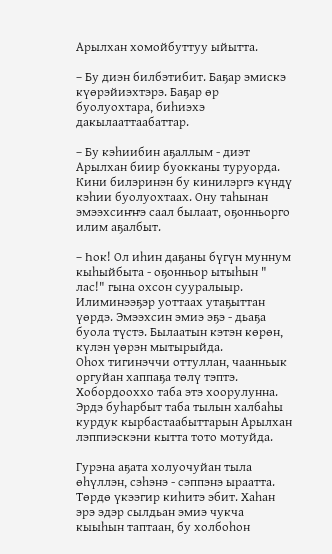Арылхан хомойбуттуу ыйытта.

– Бу диэн билбэтибит. Баҕар эмискэ күөрэйиэхтэрэ. Баҕар өр буолуохтара, биһиэхэ дакылааттаабаттар.

– Бу кэһиибин аҕаллым - диэт Арылхан биир буокканы туруорда. Кини билэринэн бу кинилэргэ күндү кэһии буолуохтаах. Ону таһынан эмээхсиҥҥэ саал былаат, оҕонньорго илим аҕалбыт.

– Һок! Ол иһин даҕаны бүгүн муннум кыһыйбыта - оҕонньор ытыһын " лас!" гына охсон сууралыыр. Илиминээҕэр уоттаах утаҕыттан үөрдэ. Эмээхсин эмиэ эҕэ - дьаҕа буола түстэ. Былаатын кэтэн көрөн, күлэн үөрэн мытырыйда.
Оһох тигинэччи оттуллан, чаанньык оргуйан хаппаҕа төлү тэптэ. Хобордооххо таба этэ хоорулунна. Эрдэ буһарбыт таба тылын халбаһы курдук кырбастаабыттарын Арылхан лэппиэскэни кытта тото мотуйда.

Гурэна аҕата холуочуйан тыла өһүллэн, сэһэнэ - сэппэнэ ыраатта. Төрдө үкээгир киһитэ эбит. Хаһан эрэ эдэр сылдьан эмиэ чукча кыыһын таптаан, бу холбоһон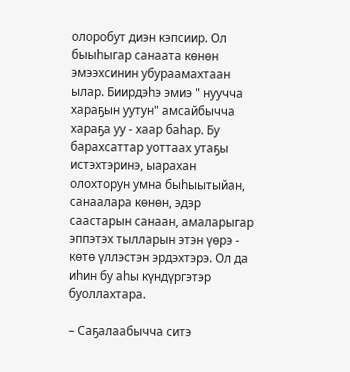олоробут диэн кэпсиир. Ол быыһыгар санаата көнөн эмээхсинин убураамахтаан ылар. Биирдэһэ эмиэ " нуучча хараҕын уутун" амсайбычча хараҕа уу - хаар баһар. Бу барахсаттар уоттаах утаҕы истэхтэринэ, ыарахан олохторун умна быһыытыйан, санаалара көнөн, эдэр саастарын санаан, амаларыгар эппэтэх тылларын этэн үөрэ - көтө үллэстэн эрдэхтэрэ. Ол да иһин бу аһы күндүргэтэр буоллахтара.

– Саҕалаабычча ситэ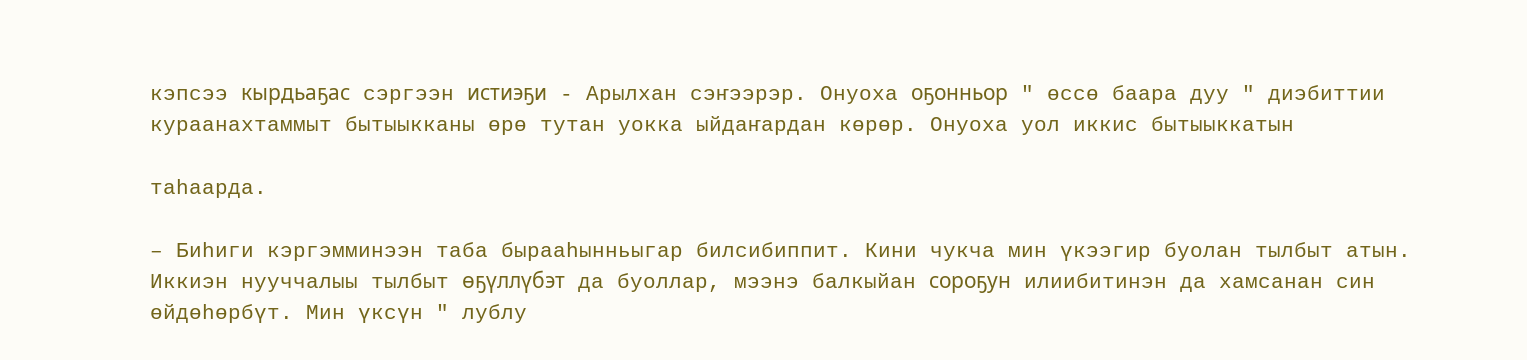кэпсээ кырдьаҕас сэргээн истиэҕи - Арылхан сэҥээрэр. Онуоха оҕонньор " өссө баара дуу " диэбиттии кураанахтаммыт бытыыкканы өрө тутан уокка ыйдаҥардан көрөр. Онуоха уол иккис бытыыккатын

таһаарда.

– Биһиги кэргэмминээн таба бырааһынньыгар билсибиппит. Кини чукча мин үкээгир буолан тылбыт атын. Иккиэн нууччалыы тылбыт өҕүллүбэт да буоллар, мээнэ балкыйан сороҕун илиибитинэн да хамсанан син өйдөһөрбүт. Мин үксүн " лублу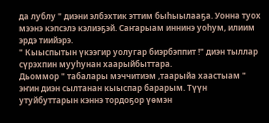да лублу " диэни элбэхтик эттим быһыылааҕа. Уонна туох мээнэ кэпсэлэ кэлиэҕэй. Саҥарыам иннинэ уоһум, илиим эрдэ тиийэрэ.
" Кыыспытын үкээгир уолугар биэрбэппит !" диэн тыллар сүрэхпин мууһунан хаарыйбыттара.
Дьоммор " табалары мэччитиэм ,таарыйа хаастыам " эҥин диэн сылтанан кыыспар барарым. Түүн утуйбуттарын кэннэ тордоҕор үөмэн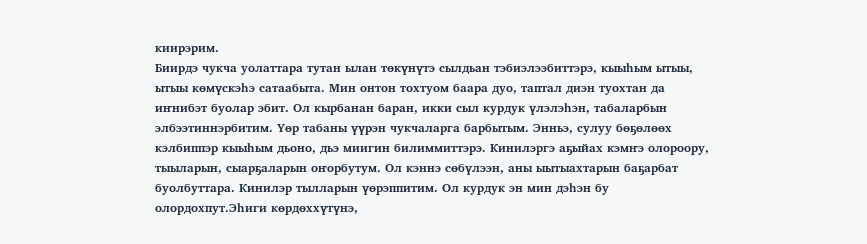киирэрим.
Биирдэ чукча уолаттара тутан ылан төкүнүтэ сылдьан тэбиэлээбиттэрэ, кыыһым ытыы, ытыы көмүскэһэ сатаабыта. Мин онтон тохтуом баара дуо, таптал диэн туохтан да иҥнибэт буолар эбит. Ол кырбанан баран, икки сыл курдук үлэлэһэн, табаларбын элбээтиннэрбитим. Үөр табаны үүрэн чукчаларга барбытым. Энньэ, сулуу бөҕөлөөх кэлбиппэр кыыһым дьоно, дьэ миигин билиммиттэрэ. Кинилэргэ аҕыйах кэмҥэ олороору, тыыларын, сыарҕаларын оҥорбутум. Ол кэннэ сөбүлээн, аны ыытыахтарын баҕарбат буолбуттара. Кинилэр тылларын үөрэппитим. Ол курдук эн мин дэһэн бу олордохпут.Эһиги көрдөххүтүнэ,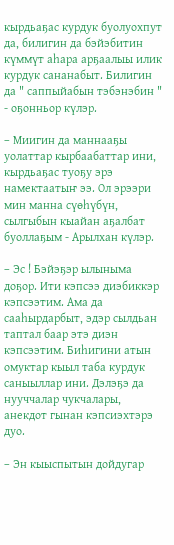кырдьаҕас курдук буолуохпут да, билигин да бэйэбитин күммүт аһара арҕаалыы илик курдук сананабыт. Билигин да " саппыйабын тэбэнэбин " - оҕонньор күлэр.

– Миигин да маннааҕы уолаттар кырбаабаттар ини, кырдьаҕас туоҕу эрэ намектаатыҥ ээ. Ол эрээри мин манна сүөһүбүн, сылгыбын кыайан аҕалбат буоллаҕым - Арылхан күлэр.

– Эс ! Бэйэҕэр ылыныма доҕор. Ити кэпсээ диэбиккэр кэпсээтим. Ама да сааһырдарбыт, эдэр сылдьан таптал баар этэ диэн кэпсээтим. Биһигини атын омуктар кыыл таба курдук саныыллар ини. Дэлэҕэ да нууччалар чукчалары, анекдот гынан кэпсиэхтэрэ дуо.

– Эн кыыспытын дойдугар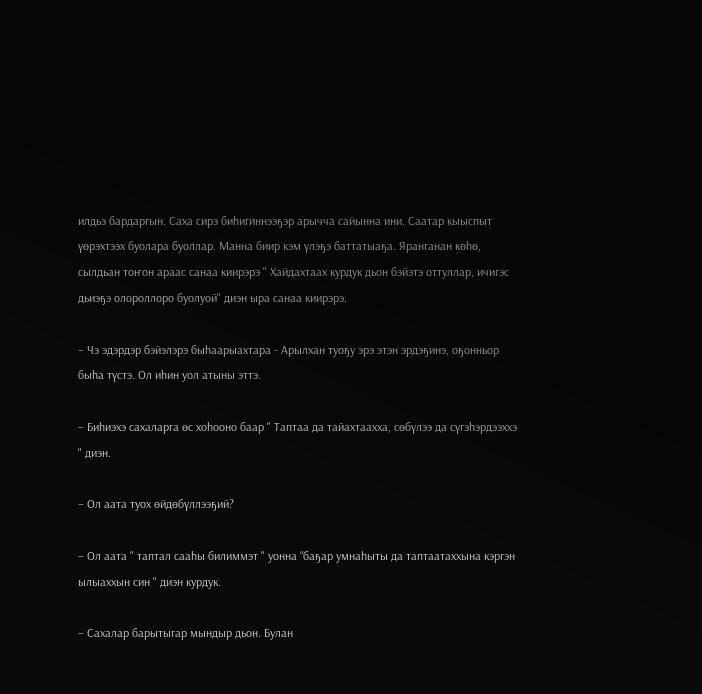илдьэ бардаргын. Саха сирэ биһигиннээҕэр арычча сайынна ини. Саатар кыыспыт үөрэхтээх буолара буоллар. Манна биир кэм үлэҕэ баттатыаҕа. Яранганан көһө, сылдьан тоҥон араас санаа киирэрэ " Хайдахтаах курдук дьон бэйэтэ оттуллар, ичигэс дьиэҕэ олороллоро буолуой" диэн ыра санаа киирэрэ.

– Чэ эдэрдэр бэйэлэрэ быһаарыахтара - Арылхан туоҕу эрэ этэн эрдэҕинэ, оҕонньор быһа түстэ. Ол иһин уол атыны эттэ.

– Биһиэхэ сахаларга өс хоһооно баар " Таптаа да тайахтаахха, сөбүлээ да сүгэһэрдээххэ " диэн.

– Ол аата туох өйдөбүллээҕий?

– Ол аата " таптал сааһы билиммэт " уонна “баҕар умнаһыты да таптаатаххына кэргэн ылыаххын син " диэн курдук.

– Сахалар барытыгар мындыр дьон. Булан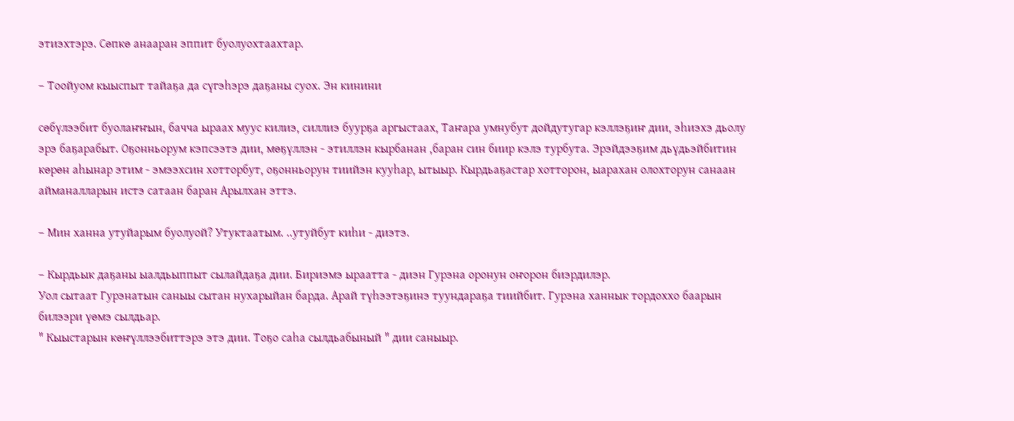этиэхтэрэ. Сөпкө анааран эппит буолуохтаахтар.

– Тоойуом кыыспыт тайаҕа да сүгэһэрэ даҕаны суох. Эн кинини

сөбүлээбит буолаҥҥын, бачча ыраах муус килиэ, силлиэ буурҕа аргыстаах, Таҥара умнубут дойдутугар кэллэҕиҥ дии, эһиэхэ дьолу эрэ баҕарабыт. Оҕонньорум кэпсээтэ дии, мөҕүллэн - этиллэн кырбанан ,баран син биир кэлэ турбута. Эрэйдээҕим дьүдьэйбитин көрөн аһынар этим - эмээхсин хотторбут, оҕонньорун тиийэн кууһар, ытыыр. Кырдьаҕастар хотторон, ыарахан олохторун санаан айманалларын истэ сатаан баран Арылхан эттэ.

– Мин ханна утуйарым буолуой? Утуктаатым. ..утуйбут киһи - диэтэ.

– Кырдьык даҕаны ыалдьыппыт сылайдаҕа дии. Бириэмэ ыраатта - диэн Гурэна оронун оҥорон биэрдилэр.
Уол сытаат Гурэнатын саныы сытан нухарыйан барда. Арай түһээтэҕинэ туундараҕа тиийбит. Гурэна ханнык тордоххо баарын билээри үөмэ сылдьар.
" Кыыстарын көҥүллээбиттэрэ этэ дии. Тоҕо саһа сылдьабыный " дии саныыр.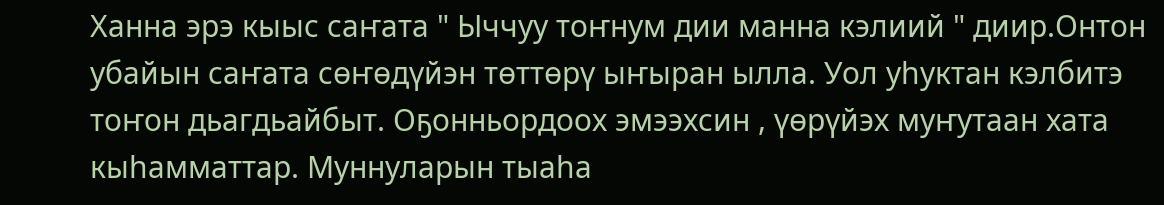Ханна эрэ кыыс саҥата " Ыччуу тоҥнум дии манна кэлиий " диир.Онтон убайын саҥата сөҥөдүйэн төттөрү ыҥыран ылла. Уол уһуктан кэлбитэ тоҥон дьагдьайбыт. Оҕонньордоох эмээхсин , үөрүйэх муҥутаан хата кыһамматтар. Муннуларын тыаһа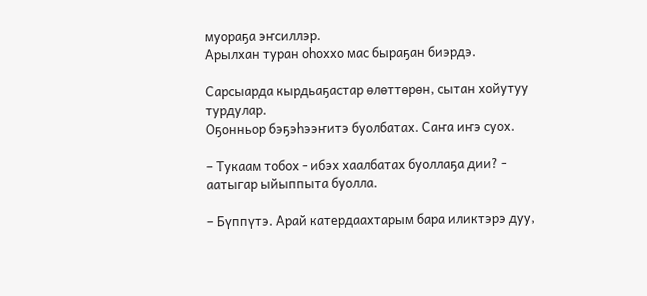муораҕа эҥсиллэр.
Арылхан туран оһоххо мас быраҕан биэрдэ.

Сарсыарда кырдьаҕастар өлөттөрөн, сытан хойутуу турдулар.
Оҕонньор бэҕэһээҥитэ буолбатах. Саҥа иҥэ суох.

– Тукаам тобох - ибэх хаалбатах буоллаҕа дии? - аатыгар ыйыппыта буолла.

– Бүппүтэ. Арай катердаахтарым бара иликтэрэ дуу,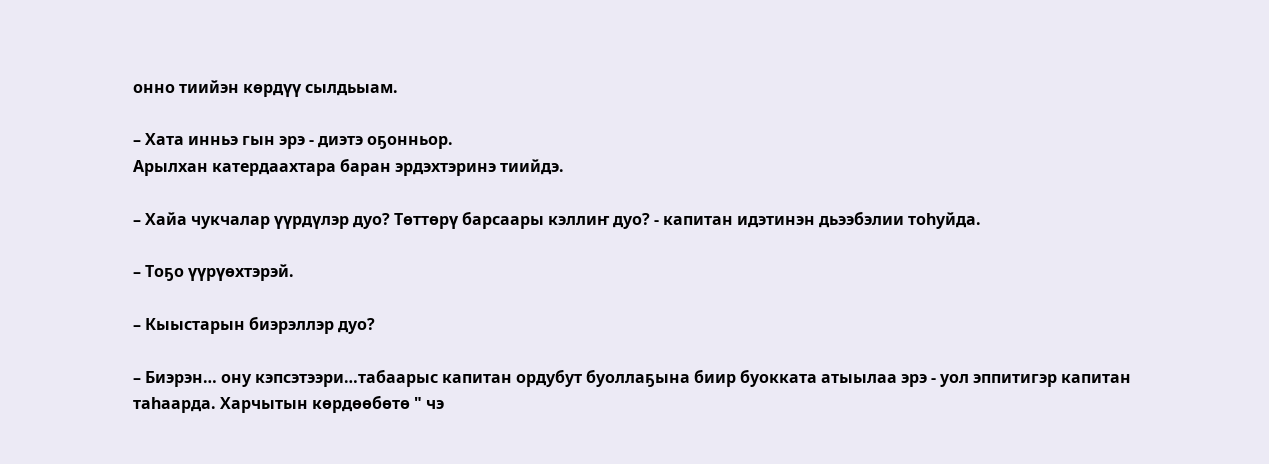онно тиийэн көрдүү сылдьыам.

– Хата инньэ гын эрэ - диэтэ оҕонньор.
Арылхан катердаахтара баран эрдэхтэринэ тиийдэ.

– Хайа чукчалар үүрдүлэр дуо? Төттөрү барсаары кэллиҥ дуо? - капитан идэтинэн дьээбэлии тоһуйда.

– Тоҕо үүрүөхтэрэй.

– Кыыстарын биэрэллэр дуо?

– Биэрэн… ону кэпсэтээри…табаарыс капитан ордубут буоллаҕына биир буокката атыылаа эрэ - уол эппитигэр капитан таһаарда. Харчытын көрдөөбөтө " чэ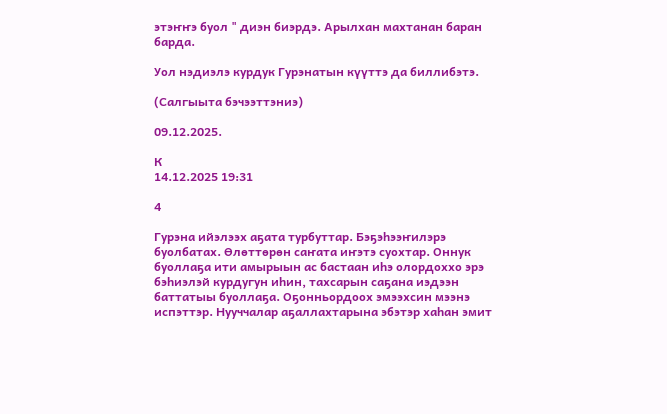этэҥҥэ буол " диэн биэрдэ. Арылхан махтанан баран барда.

Уол нэдиэлэ курдук Гурэнатын күүттэ да биллибэтэ.

(Салгыыта бэчээттэниэ)

09.12.2025.

К
14.12.2025 19:31

4

Гурэна ийэлээх аҕата турбуттар. Бэҕэһээҥилэрэ буолбатах. Өлөттөрөн саҥата иҥэтэ суохтар. Оннук буоллаҕа ити амырыын ас бастаан иһэ олордоххо эрэ бэһиэлэй курдугун иһин, тахсарын саҕана иэдээн баттатыы буоллаҕа. Оҕонньордоох эмээхсин мээнэ испэттэр. Нууччалар аҕаллахтарына эбэтэр хаһан эмит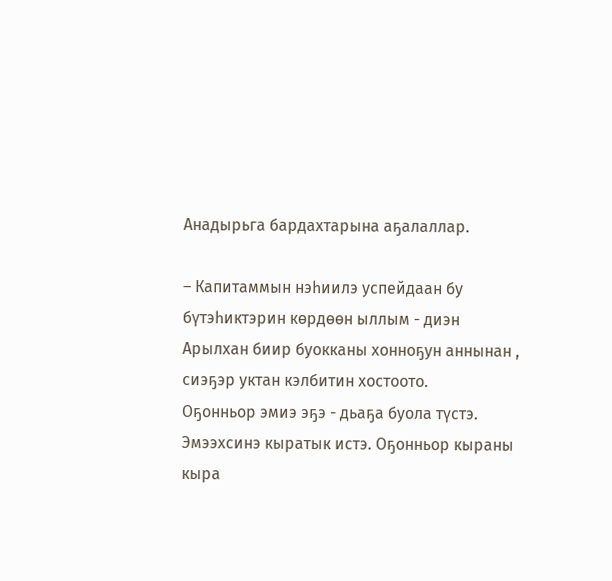Анадырьга бардахтарына аҕалаллар.

– Капитаммын нэһиилэ успейдаан бу бүтэһиктэрин көрдөөн ыллым - диэн Арылхан биир буокканы хонноҕун аннынан , сиэҕэр уктан кэлбитин хостоото.
Оҕонньор эмиэ эҕэ - дьаҕа буола түстэ. Эмээхсинэ кыратык истэ. Оҕонньор кыраны кыра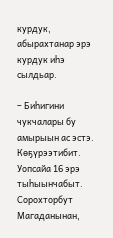курдук, абырахтанар эрэ курдук иһэ сылдьар.

– Биһигини чукчалары бу амырыын ас эстэ. Көҕүрээтибит. Уопсайа 16 эрэ тыһыынчабыт. Сорохторбут Магаданынан,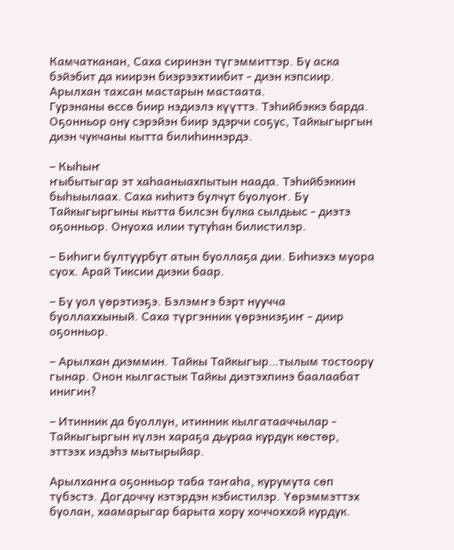Камчатканан, Саха сиринэн түгэммиттэр. Бу аска бэйэбит да киирэн биэрээхтиибит - диэн кэпсиир.
Арылхан тахсан мастарын мастаата.
Гурэнаны өссө биир нэдиэлэ күүттэ. Тэһийбэккэ барда.
Оҕонньор ону сэрэйэн биир эдэрчи соҕус, Тайкыгыргын диэн чукчаны кытта билиһиннэрдэ.

– Кыһыҥ
ҥыбытыгар эт хаһааныахпытын наада. Тэһийбэккин быһыылаах. Саха киһитэ булчут буолуоҥ. Бу Тайкыгыргыны кытта билсэн булка сылдьыс - диэтэ оҕонньор. Онуоха илии тутуһан билистилэр.

– Биһиги бултуурбут атын буоллаҕа дии. Биһиэхэ муора суох. Арай Тиксии диэки баар.

– Бу уол үөрэтиэҕэ. Бэлэмҥэ бэрт нуучча буоллаххыный. Саха түргэнник үөрэниэҕиҥ - диир оҕонньор.

– Арылхан диэммин. Тайкы Тайкыгыр…тылым тостоору гынар. Онон кылгастык Тайкы диэтэхпинэ баалаабат инигин?

– Итинник да буоллун, итинник кылгатааччылар - Тайкыгыргын күлэн хараҕа дьураа курдук көстөр, эттээх иэдэһэ мытырыйар.

Арылханҥа оҕонньор таба таҥаһа, курумута сөп түбэстэ. Догдоччу кэтэрдэн кэбистилэр. Үөрэммэттэх буолан, хаамарыгар барыта хору хоччоххой курдук.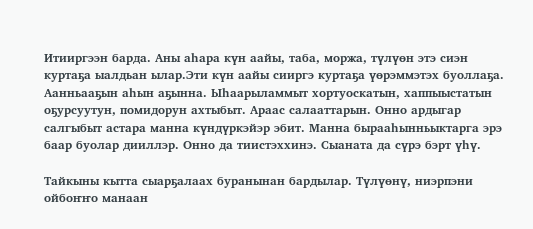Итииргээн барда. Аны аһара күн аайы, таба, моржа, түлүөн этэ сиэн куртаҕа ыалдьан ылар.Эти күн аайы сииргэ куртаҕа үөрэммэтэх буоллаҕа. Аанньааҕын аһын аҕынна. Ыһаарыламмыт хортуоскатын, хаппыыстатын оҕурсуутун, помидорун ахтыбыт. Араас салааттарын. Онно ардыгар салгыбыт астара манна күндүркэйэр эбит. Манна бырааһынньыктарга эрэ баар буолар дииллэр. Онно да тиистэххинэ. Сыаната да сүрэ бэрт үһү.

Тайкыны кытта сыарҕалаах буранынан бардылар. Түлүөнү, ниэрпэни ойбоҥҥо манаан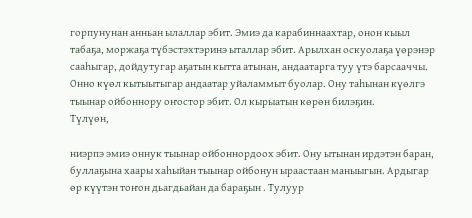горпунунан анньан ылаллар эбит. Эмиэ да карабиннаахтар, онон кыыл табаҕа, моржаҕа түбэстэхтэринэ ыталлар эбит. Арылхан оскуолаҕа үөрэнэр сааһыгар, дойдутугар аҕатын кытта атынан, андаатарга туу үтэ барсааччы.
Онно күөл кытыытыгар андаатар уйаламмыт буолар. Ону таһынан күөлгэ тыынар ойбоннору оҥостор эбит. Ол кырыатын көрөн билэҕин.
Түлүөн,

ниэрпэ эмиэ оннук тыынар ойбоннордоох эбит. Ону ытынан ирдэтэн баран, буллаҕына хаары хаһыйан тыынар ойбонун ыраастаан маныыгын. Ардыгар өр күүтэн тоҥон дьагдьайан да бараҕын . Тулуур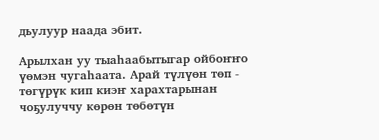дьулуур наада эбит.

Арылхан уу тыаһаабытыгар ойбоҥҥо үөмэн чугаһаата. Арай түлүөн төп - төгүрүк кип киэҥ харахтарынан чоҕулуччу көрөн төбөтүн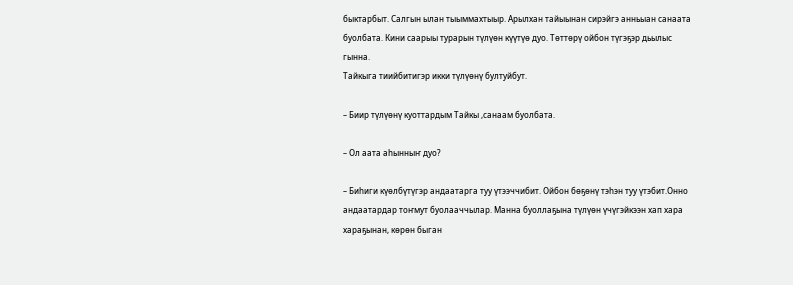быктарбыт. Салгын ылан тыыммахтыыр. Арылхан тайыынан сирэйгэ анньыан санаата буолбата. Кини саарыы турарын түлүөн күүтүө дуо. Төттөрү ойбон түгэҕэр дьылыс гынна.
Тайкыга тиийбитигэр икки түлүөнү бултуйбут.

– Биир түлүөнү куоттардым Тайкы ,санаам буолбата.

– Ол аата аһынныҥ дуо?

– Биһиги күөлбүтүгэр андаатарга туу үтээччибит. Ойбон бөҕөнү тэһэн туу үтэбит.Онно андаатардар тоҥмут буолааччылар. Манна буоллаҕына түлүөн үчүгэйкээн хап хара хараҕынан, көрөн быган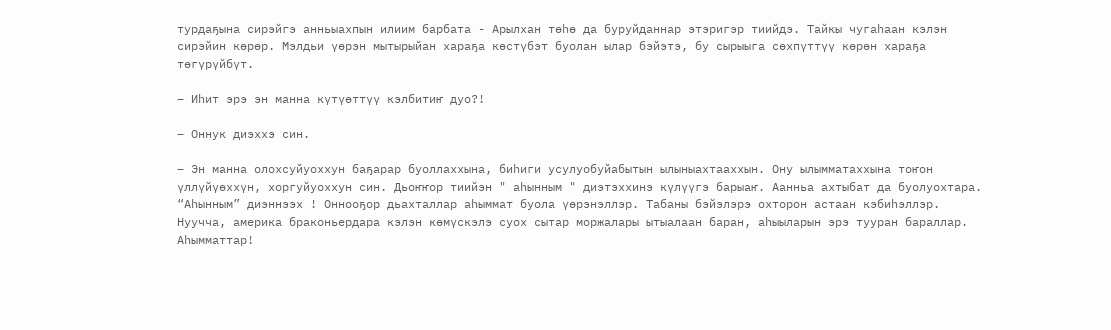турдаҕына сирэйгэ анньыахпын илиим барбата - Арылхан төһө да буруйданнар этэригэр тиийдэ. Тайкы чугаһаан кэлэн сирэйин көрөр. Мэлдьи үөрэн мытырыйан хараҕа көстүбэт буолан ылар бэйэтэ, бу сырыыга сөхпүттүү көрөн хараҕа төгүрүйбүт.

– Иһит эрэ эн манна күтүөттүү кэлбитиҥ дуо?!

– Оннук диэххэ син.

– Эн манна олохсуйуоххун баҕарар буоллаххына, биһиги усулуобуйабытын ылыныахтааххын. Ону ылымматаххына тоҥон үллүйүөххүн, хоргуйуоххун син. Дьоҥҥор тиийэн " аһынным " диэтэххинэ күлүүгэ барыаҥ. Аанньа ахтыбат да буолуохтара. “Аһынным” диэннээх ! Оннооҕор дьахталлар аһыммат буола үөрэнэллэр. Табаны бэйэлэрэ охторон астаан кэбиһэллэр.
Нуучча, америка браконьердара кэлэн көмүскэлэ суох сытар моржалары ытыалаан баран, аһыыларын эрэ тууран бараллар. Аһымматтар!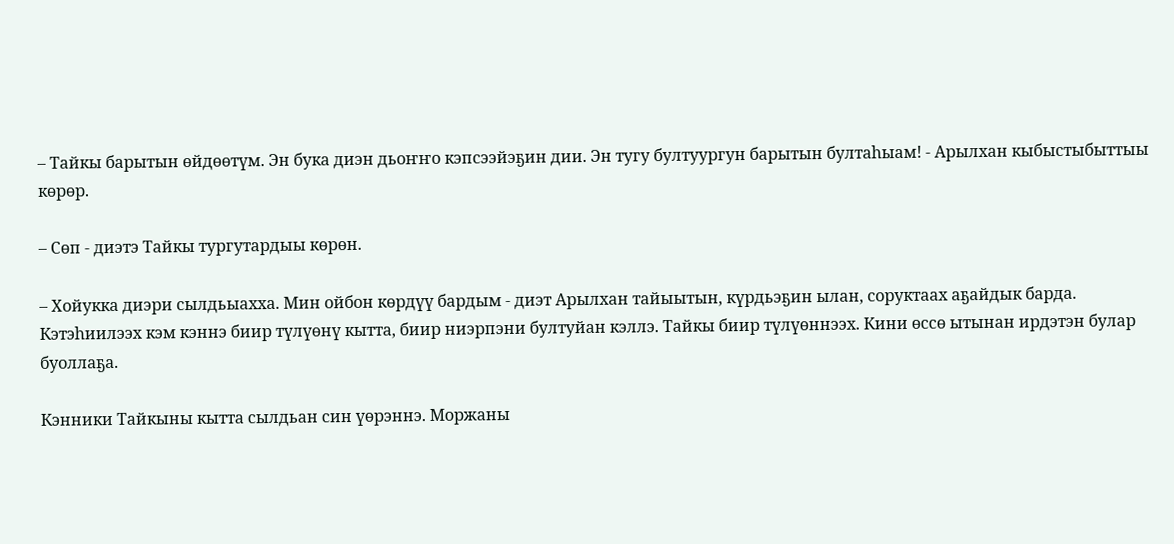– Тайкы барытын өйдөөтүм. Эн бука диэн дьоҥҥо кэпсээйэҕин дии. Эн тугу бултуургун барытын бултаһыам! - Арылхан кыбыстыбыттыы көрөр.

– Сөп - диэтэ Тайкы тургутардыы көрөн.

– Хойукка диэри сылдьыахха. Мин ойбон көрдүү бардым - диэт Арылхан тайыытын, күрдьэҕин ылан, соруктаах аҕайдык барда.
Кэтэһиилээх кэм кэннэ биир түлүөнү кытта, биир ниэрпэни бултуйан кэллэ. Тайкы биир түлүөннээх. Кини өссө ытынан ирдэтэн булар буоллаҕа.

Кэнники Тайкыны кытта сылдьан син үөрэннэ. Моржаны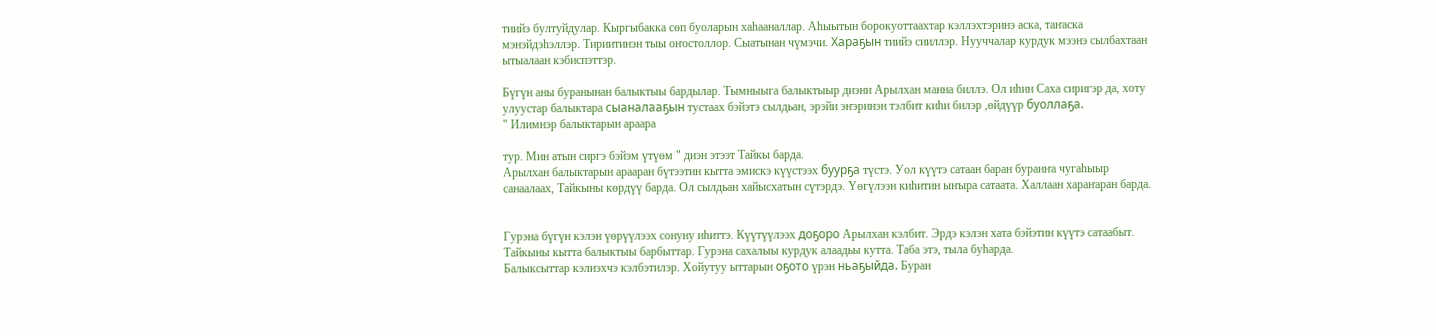тиийэ бултуйдулар. Кыргыбакка сөп буоларын хаһааналлар. Аһыытын борокуоттаахтар кэллэхтэринэ аска, таҥаска мэнэйдэһэллэр. Тириитинэн тыы оҥостоллор. Сыатынан чүмэчи. Хараҕын тиийэ сииллэр. Нууччалар курдук мээнэ сылбахтаан ытыалаан кэбиспэттэр.

Бүгүн аны буранынан балыктыы бардылар. Тымныыга балыктыыр диэни Арылхан манна биллэ. Ол иһин Саха сиригэр да, хоту улуустар балыктара сыаналааҕын тустаах бэйэтэ сылдьан, эрэйи эҥэринэн тэлбит киһи билэр ,өйдүүр буоллаҕа.
" Илимнэр балыктарын араара

тур. Мин атын сиргэ бэйэм үтүөм " диэн этээт Тайкы барда.
Арылхан балыктарын арааран бүтээтин кытта эмискэ күүстээх буурҕа түстэ. Уол күүтэ сатаан баран буранҥа чугаһыыр санаалаах, Тайкыны көрдүү барда. Ол сылдьан хайысхатын сүтэрдэ. Үөгүлээн киһитин ыҥыра сатаата. Халлаан хараҥаран барда.


Гурэна бүгүн кэлэн үөрүүлээх сонуну иһиттэ. Күүтүүлээх доҕоро Арылхан кэлбит. Эрдэ кэлэн хата бэйэтин күүтэ сатаабыт. Тайкыны кытта балыктыы барбыттар. Гурэна сахалыы курдук алаадьы кутта. Таба этэ, тыла буһарда.
Балыксыттар кэлиэхчэ кэлбэтилэр. Хойутуу ыттарын оҕото үрэн ньаҕыйда. Буран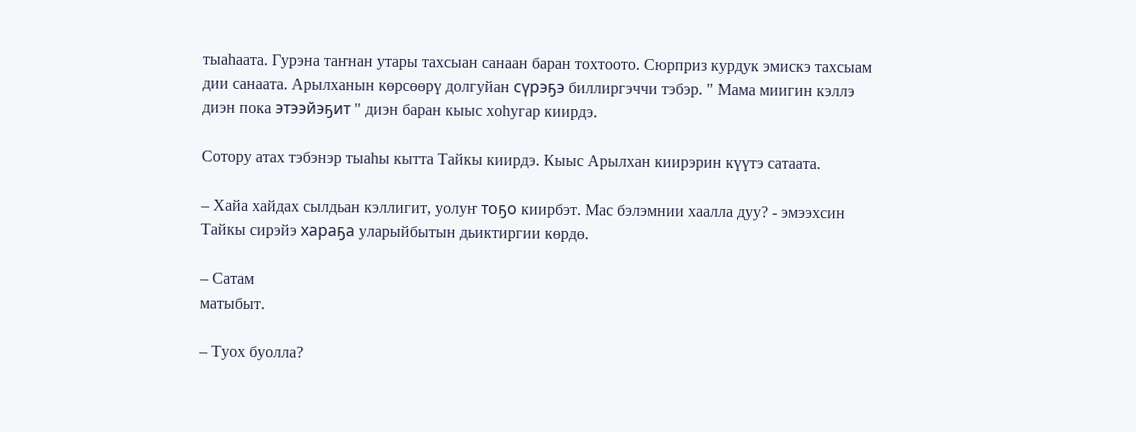тыаһаата. Гурэна таҥнан утары тахсыан санаан баран тохтоото. Сюрприз курдук эмискэ тахсыам дии санаата. Арылханын көрсөөрү долгуйан сүрэҕэ биллиргэччи тэбэр. " Мама миигин кэллэ диэн пока этээйэҕит " диэн баран кыыс хоһугар киирдэ.

Сотору атах тэбэнэр тыаһы кытта Тайкы киирдэ. Кыыс Арылхан киирэрин күүтэ сатаата.

– Хайа хайдах сылдьан кэллигит, уолуҥ тоҕо киирбэт. Мас бэлэмнии хаалла дуу? - эмээхсин Тайкы сирэйэ хараҕа уларыйбытын дьиктиргии көрдө.

– Сатам
матыбыт.

– Туох буолла?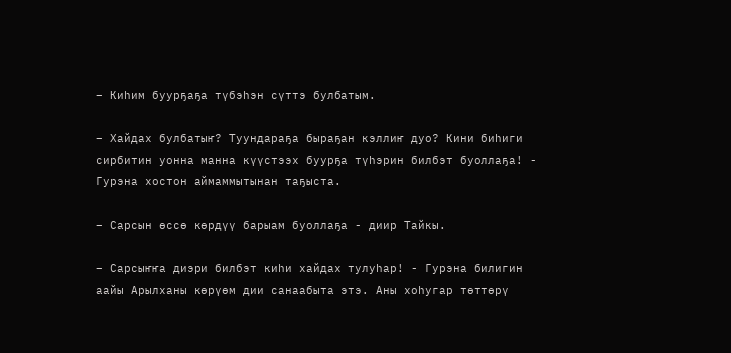– Киһим буурҕаҕа түбэһэн сүттэ булбатым.

– Хайдах булбатыҥ? Туундараҕа быраҕан кэллиҥ дуо? Кини биһиги сирбитин уонна манна күүстээх буурҕа түһэрин билбэт буоллаҕа! - Гурэна хостон аймаммытынан таҕыста.

– Сарсын өссө көрдүү барыам буоллаҕа - диир Тайкы.

– Сарсыҥҥа диэри билбэт киһи хайдах тулуһар! - Гурэна билигин аайы Арылханы көрүөм дии санаабыта этэ. Аны хоһугар төттөрү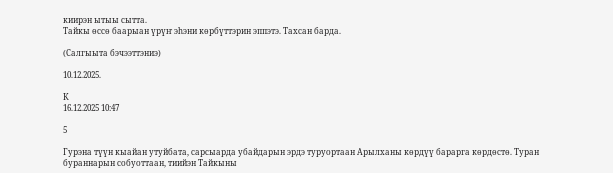киирэн ытыы сытта.
Тайкы өссө баарыан үрүҥ эһэни көрбүттэрин эппэтэ. Тахсан барда.

(Салгыыта бэчээттэниэ)

10.12.2025.

К
16.12.2025 10:47

5

Гурэна түүн кыайан утуйбата, сарсыарда убайдарын эрдэ туруортаан Арылханы көрдүү барарга көрдөстө. Туран бураннарын собуоттаан, тиийэн Тайкыны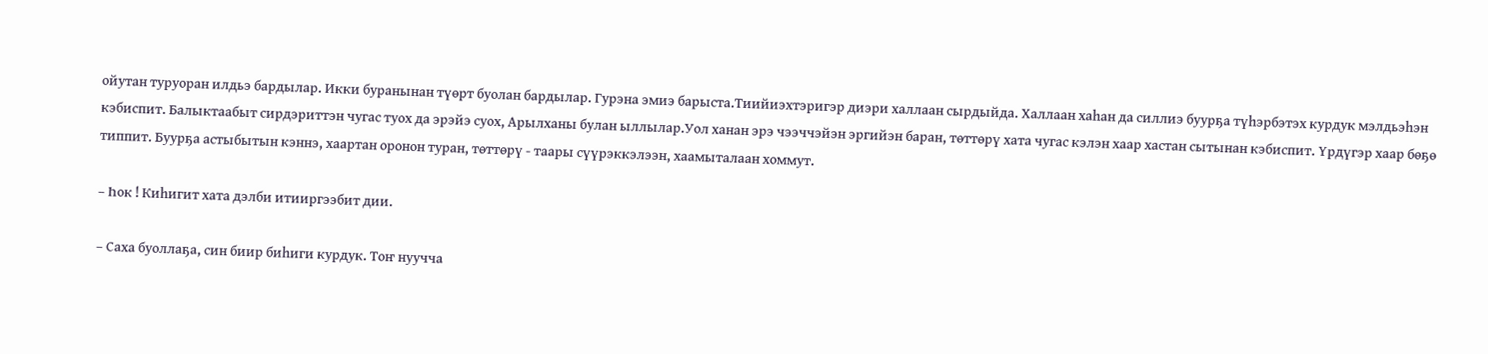ойутан туруоран илдьэ бардылар. Икки буранынан түөрт буолан бардылар. Гурэна эмиэ барыста.Тиийиэхтэригэр диэри халлаан сырдыйда. Халлаан хаһан да силлиэ буурҕа түһэрбэтэх курдук мэлдьэһэн кэбиспит. Балыктаабыт сирдэриттэн чугас туох да эрэйэ суох, Арылханы булан ыллылар.Уол ханан эрэ чээччэйэн эргийэн баран, төттөрү хата чугас кэлэн хаар хастан сытынан кэбиспит. Үрдүгэр хаар бөҕө типпит. Буурҕа астыбытын кэннэ, хаартан оронон туран, төттөрү - таары сүүрэккэлээн, хаамыталаан хоммут.

– Һок ! Киһигит хата дэлби итииргээбит дии.

– Саха буоллаҕа, син биир биһиги курдук. Тоҥ нуучча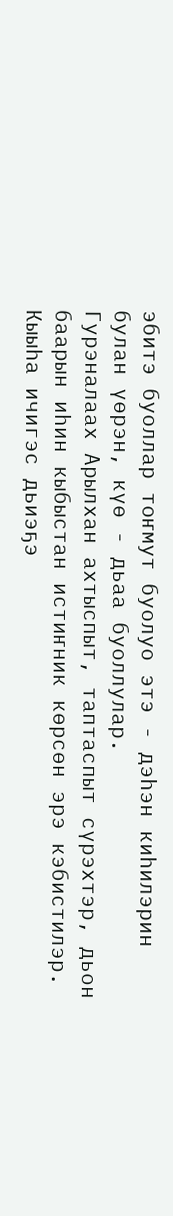эбитэ буоллар тоҥмут буолуо этэ - дэһэн киһилэрин булан үөрэн, күө - дьаа буоллулар.
Гурэналаах Арылхан ахтыспыт, таптаспыт сүрэхтэр, дьон баарын иһин кыбыстан истиҥник көрсөн эрэ кэбистилэр.
Кыыһа ичигэс дьиэҕэ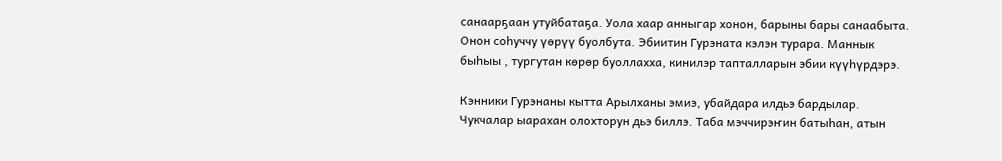санаарҕаан утуйбатаҕа. Уола хаар анныгар хонон, барыны бары санаабыта. Онон соһуччу үөрүү буолбута. Эбиитин Гурэната кэлэн турара. Маннык быһыы , тургутан көрөр буоллахха, кинилэр тапталларын эбии күүһүрдэрэ.

Кэнники Гурэнаны кытта Арылханы эмиэ, убайдара илдьэ бардылар. Чукчалар ыарахан олохторун дьэ биллэ. Таба мэччирэҥин батыһан, атын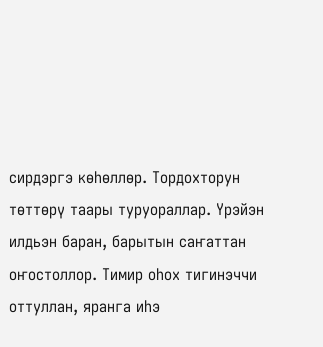сирдэргэ көһөллөр. Тордохторун төттөрү таары туруораллар. Үрэйэн илдьэн баран, барытын саҥаттан оҥостоллор. Тимир оһох тигинэччи оттуллан, яранга иһэ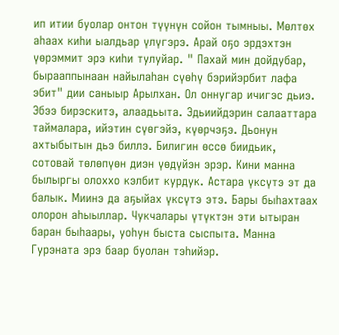ип итии буолар онтон түүнүн сойон тымныы. Мөлтөх аһаах киһи ыалдьар үлүгэрэ. Арай оҕо эрдэхтэн үөрэммит эрэ киһи тулуйар. " Пахай мин дойдубар, бырааппынаан найылаһан сүөһү бэрийэрбит лафа эбит" дии саныыр Арылхан. Ол оннугар ичигэс дьиэ. Эбээ бирэскитэ, алаадьыта. Эдьиийдэрин салааттара таймалара, ийэтин сүөгэйэ, күөрчэҕэ. Дьонун ахтыбытын дьэ биллэ. Билигин өссө биидьик, сотовай төлөпүөн диэн үөдүйэн эрэр. Кини манна былыргы олоххо кэлбит курдук. Астара үксүтэ эт да балык. Миинэ да аҕыйах үксүтэ этэ. Бары быһахтаах олорон аһыыллар. Чукчалары үтүктэн эти ытыран баран быһаары, уоһун быста сыспыта. Манна Гурэната эрэ баар буолан тэһийэр.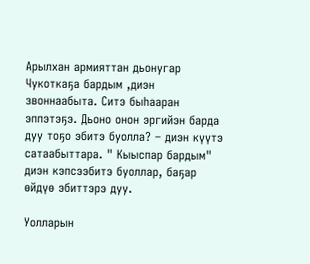Арылхан армияттан дьонугар Чукоткаҕа бардым ,диэн звоннаабыта. Ситэ быһааран эппэтэҕэ. Дьоно онон эргийэн барда дуу тоҕо эбитэ буолла? – диэн күүтэ сатаабыттара. " Кыыспар бардым" диэн кэпсээбитэ буоллар, баҕар өйдүө эбиттэрэ дуу.

Уолларын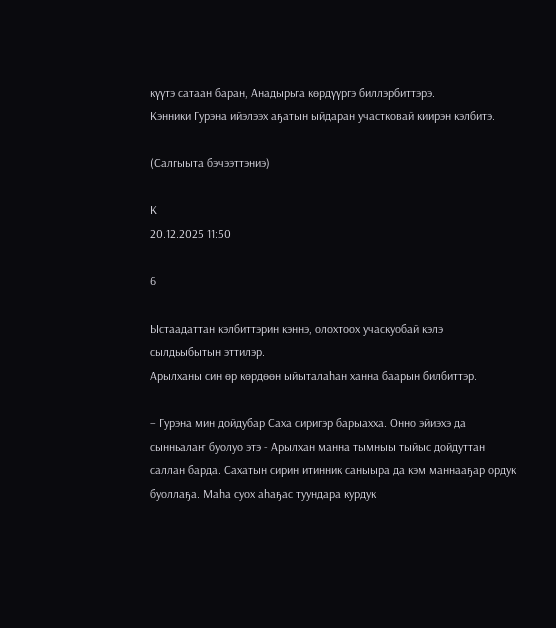күүтэ сатаан баран, Анадырьга көрдүүргэ биллэрбиттэрэ.
Кэнники Гурэна ийэлээх аҕатын ыйдаран участковай киирэн кэлбитэ.

(Салгыыта бэчээттэниэ)

К
20.12.2025 11:50

6

Ыстаадаттан кэлбиттэрин кэннэ, олохтоох учаскуобай кэлэ сылдьыбытын эттилэр.
Арылханы син өр көрдөөн ыйыталаһан ханна баарын билбиттэр.

– Гурэна мин дойдубар Саха сиригэр барыахха. Онно эйиэхэ да сынньалаҥ буолуо этэ - Арылхан манна тымныы тыйыс дойдуттан саллан барда. Сахатын сирин итинник саныыра да кэм маннааҕар ордук буоллаҕа. Маһа суох аһаҕас туундара курдук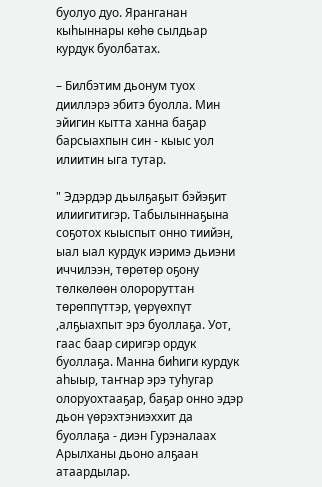буолуо дуо. Яранганан кыһыннары көһө сылдьар курдук буолбатах.

– Билбэтим дьонум туох дииллэрэ эбитэ буолла. Мин эйигин кытта ханна баҕар барсыахпын син - кыыс уол илиитин ыга тутар.

" Эдэрдэр дьылҕаҕыт бэйэҕит илиигитигэр. Табылыннаҕына соҕотох кыыспыт онно тиийэн, ыал ыал курдук иэримэ дьиэни иччилээн, төрөтөр оҕону төлкөлөөн олороруттан төрөппүттэр, үөрүөхпүт ,алҕыахпыт эрэ буоллаҕа. Уот, гаас баар сиригэр ордук буоллаҕа. Манна биһиги курдук аһыыр, таҥнар эрэ туһугар олоруохтааҕар, баҕар онно эдэр дьон үөрэхтэниэххит да буоллаҕа - диэн Гурэналаах Арылханы дьоно алҕаан атаардылар.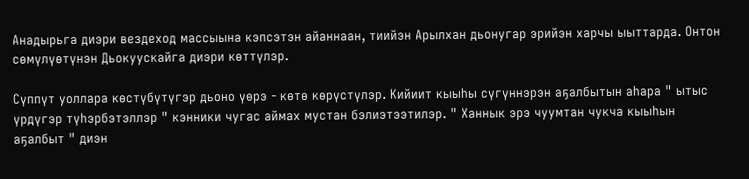Анадырьга диэри вездеход массыына кэпсэтэн айаннаан, тиийэн Арылхан дьонугар эрийэн харчы ыыттарда. Онтон сөмүлүөтүнэн Дьокуускайга диэри көттүлэр.

Сүппүт уоллара көстүбүтүгэр дьоно үөрэ - көтө көрүстүлэр. Кийиит кыыһы сүгүннэрэн аҕалбытын аһара " ытыс үрдүгэр түһэрбэтэллэр " кэнники чугас аймах мустан бэлиэтээтилэр. " Ханнык эрэ чуумтан чукча кыыһын аҕалбыт " диэн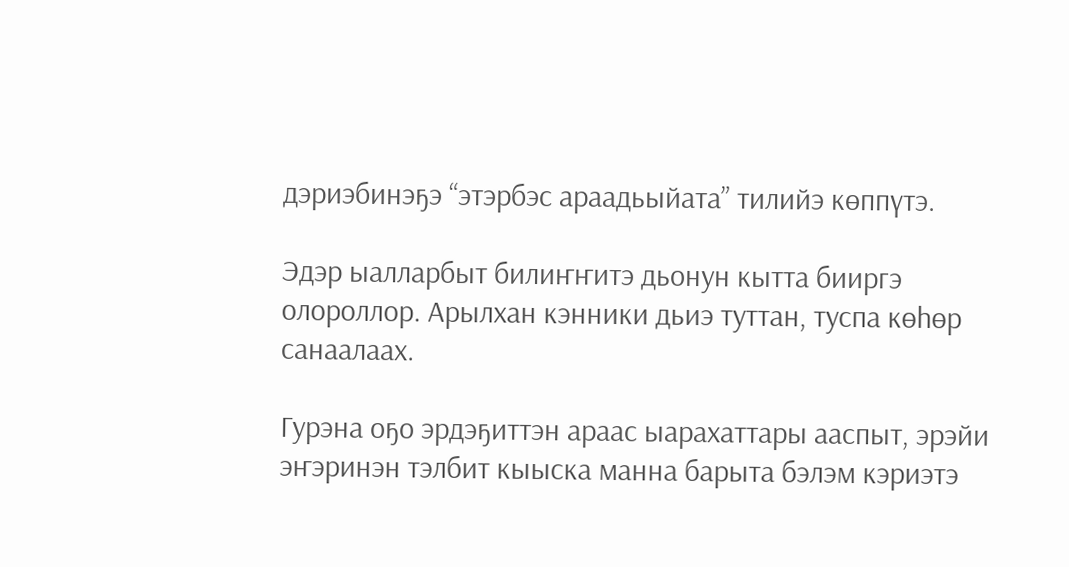дэриэбинэҕэ “этэрбэс араадьыйата” тилийэ көппүтэ.

Эдэр ыалларбыт билиҥҥитэ дьонун кытта бииргэ олороллор. Арылхан кэнники дьиэ туттан, туспа көһөр санаалаах.

Гурэна оҕо эрдэҕиттэн араас ыарахаттары ааспыт, эрэйи эҥэринэн тэлбит кыыска манна барыта бэлэм кэриэтэ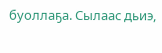буоллаҕа. Сылаас дьиэ,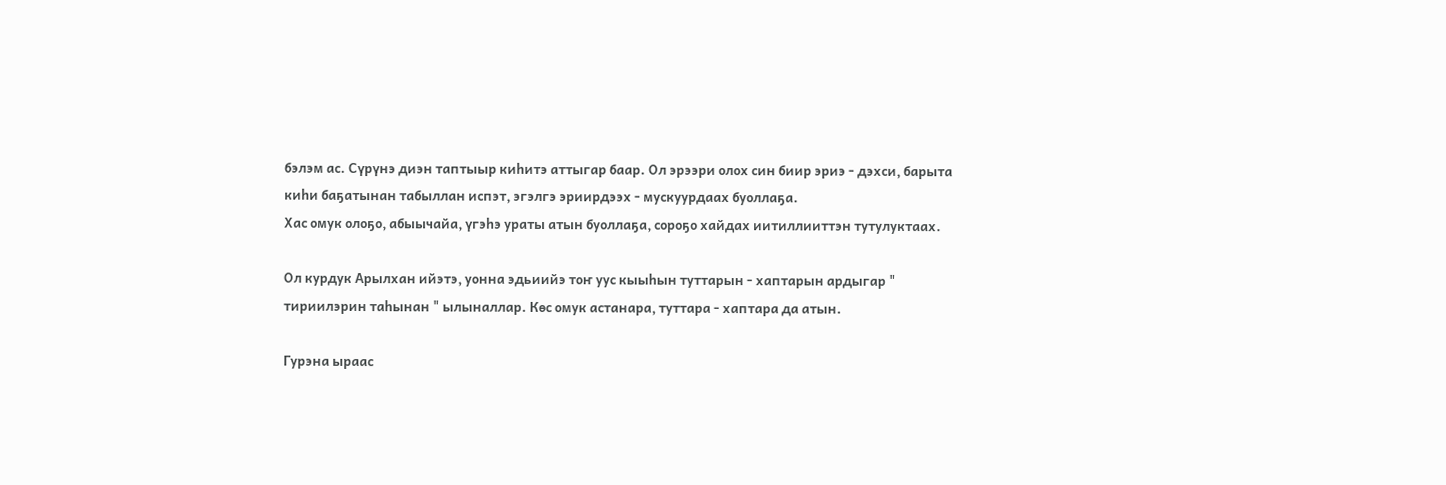бэлэм ас. Сүрүнэ диэн таптыыр киһитэ аттыгар баар. Ол эрээри олох син биир эриэ - дэхси, барыта киһи баҕатынан табыллан испэт, эгэлгэ эриирдээх - мускуурдаах буоллаҕа.
Хас омук олоҕо, абыычайа, үгэһэ ураты атын буоллаҕа, сороҕо хайдах иитиллииттэн тутулуктаах.

Ол курдук Арылхан ийэтэ, уонна эдьиийэ тоҥ уус кыыһын туттарын - хаптарын ардыгар " тириилэрин таһынан " ылыналлар. Көс омук астанара, туттара - хаптара да атын.

Гурэна ыраас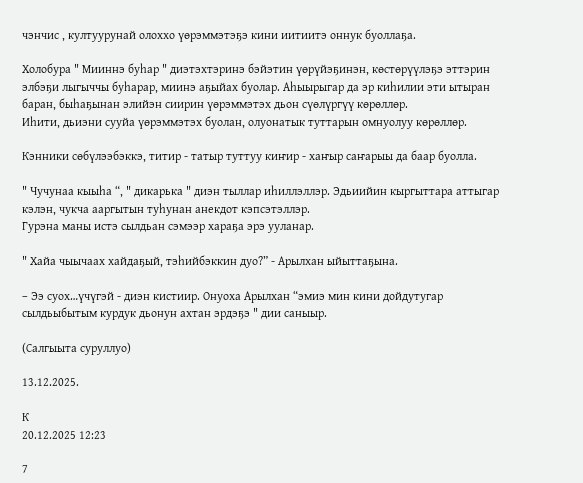чэнчис , култуурунай олоххо үөрэммэтэҕэ кини иитиитэ оннук буоллаҕа.

Холобура " Мииннэ буһар " диэтэхтэринэ бэйэтин үөрүйэҕинэн, көстөрүүлэҕэ эттэрин элбэҕи лыгыччы буһарар, миинэ аҕыйах буолар. Аһыырыгар да эр киһилии эти ытыран баран, быһаҕынан элийэн сиирин үөрэммэтэх дьон сүөлүргүү көрөллөр.
Иһити, дьиэни сууйа үөрэммэтэх буолан, олуонатык туттарын омнуолуу көрөллөр.

Кэнники сөбүлээбэккэ, титир - татыр туттуу киҥир - хаҥыр саҥарыы да баар буолла.

" Чучунаа кыыһа “, " дикарька " диэн тыллар иһиллэллэр. Эдьиийин кыргыттара аттыгар кэлэн, чукча ааргытын туһунан анекдот кэпсэтэллэр.
Гурэна маны истэ сылдьан сэмээр хараҕа эрэ ууланар.

" Хайа чыычаах хайдаҕый, тэһийбэккин дуо?” - Арылхан ыйыттаҕына.

– Ээ суох…үчүгэй - диэн кистиир. Онуоха Арылхан “эмиэ мин кини дойдутугар сылдьыбытым курдук дьонун ахтан эрдэҕэ " дии саныыр.

(Салгыыта суруллуо)

13.12.2025.

К
20.12.2025 12:23

7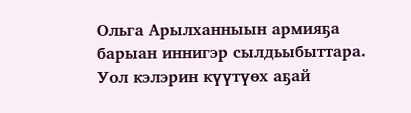Ольга Арылханныын армияҕа барыан иннигэр сылдьыбыттара. Уол кэлэрин күүтүөх аҕай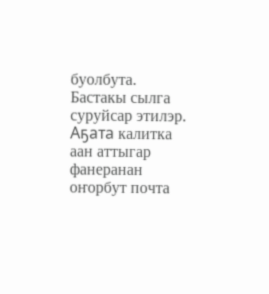буолбута. Бастакы сылга суруйсар этилэр. Аҕата калитка аан аттыгар фанеранан оҥорбут почта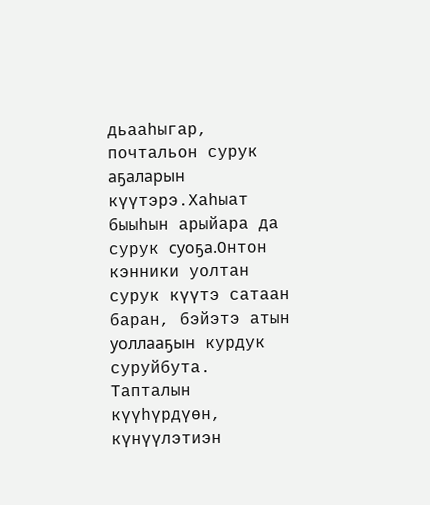дьааһыгар, почтальон сурук аҕаларын күүтэрэ.Хаһыат быыһын арыйара да сурук суоҕа.Онтон кэнники уолтан сурук күүтэ сатаан баран, бэйэтэ атын уоллааҕын курдук суруйбута. Тапталын күүһүрдүөн, күнүүлэтиэн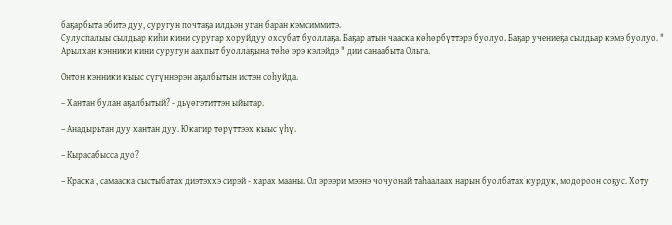баҕарбыта эбитэ дуу, суругун почтаҕа илдьэн уган баран кэмсиммитэ.
Сулуспалыы сылдьар киһи кини суругар хоруйдуу охсубат буоллаҕа. Баҕар атын чааска көһөрбүттэрэ буолуо. Баҕар учениеҕа сылдьар кэмэ буолуо. " Арылхан кэнники кини суругун аахпыт буоллаҕына төһө эрэ кэлэйдэ " дии санаабыта Ольга.

Онтон кэнники кыыс сүгүннэрэн аҕалбытын истэн соһуйда.

– Хантан булан аҕалбытый? - дьүөгэтиттэн ыйытар.

– Анадырьтан дуу хантан дуу. Юкагир төрүттээх кыыс үһү.

– Кырасабысса дуо?

– Краска , самааска сыстыбатах диэтэххэ сирэй - харах мааны. Ол эрээри мээнэ чочуонай таһаалаах нарын буолбатах курдук, модороон соҕус. Хоту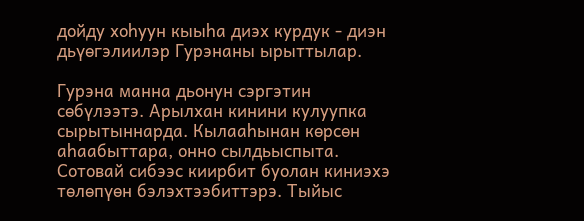дойду хоһуун кыыһа диэх курдук - диэн дьүөгэлиилэр Гурэнаны ырыттылар.

Гурэна манна дьонун сэргэтин сөбүлээтэ. Арылхан кинини кулуупка сырытыннарда. Кылааһынан көрсөн аһаабыттара, онно сылдьыспыта. Сотовай сибээс киирбит буолан киниэхэ төлөпүөн бэлэхтээбиттэрэ. Тыйыс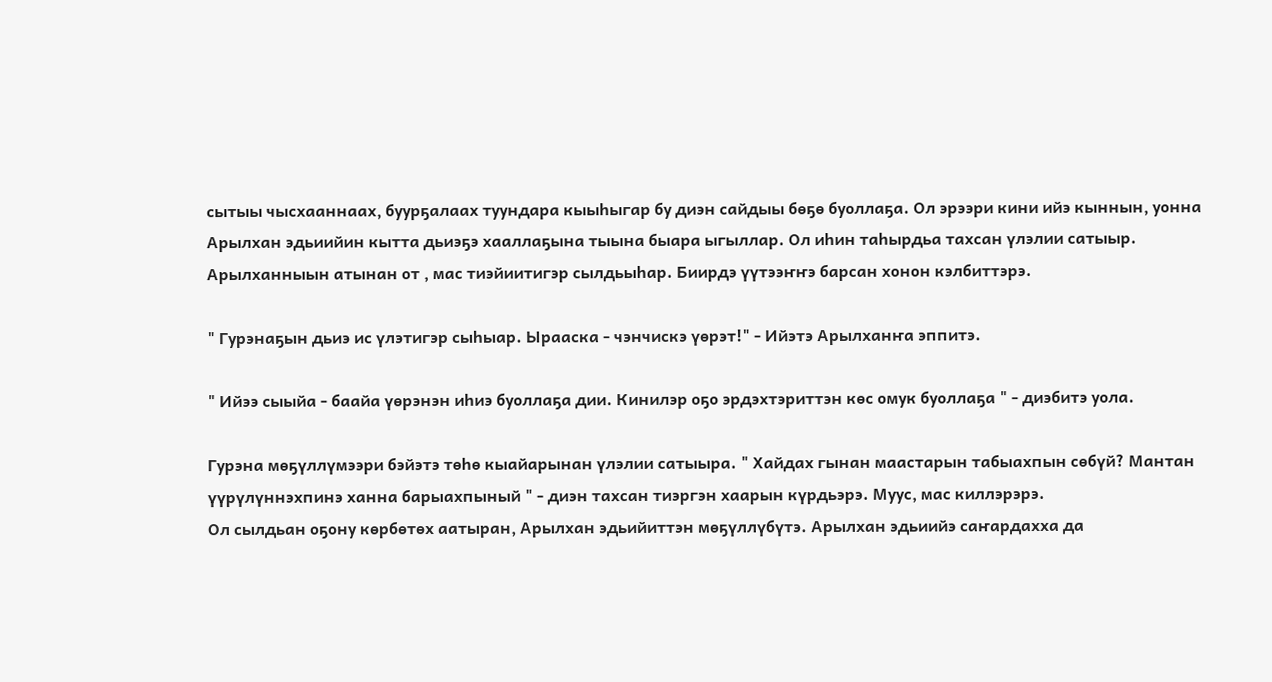сытыы чысхааннаах, буурҕалаах туундара кыыһыгар бу диэн сайдыы бөҕө буоллаҕа. Ол эрээри кини ийэ кыннын, уонна Арылхан эдьиийин кытта дьиэҕэ хааллаҕына тыына быара ыгыллар. Ол иһин таһырдьа тахсан үлэлии сатыыр. Арылханныын атынан от , мас тиэйиитигэр сылдьыһар. Биирдэ үүтээҥҥэ барсан хонон кэлбиттэрэ.

" Гурэнаҕын дьиэ ис үлэтигэр сыһыар. Ырааска - чэнчискэ үөрэт!" - Ийэтэ Арылханҥа эппитэ.

" Ийээ сыыйа - баайа үөрэнэн иһиэ буоллаҕа дии. Кинилэр оҕо эрдэхтэриттэн көс омук буоллаҕа " - диэбитэ уола.

Гурэна мөҕүллүмээри бэйэтэ төһө кыайарынан үлэлии сатыыра. " Хайдах гынан маастарын табыахпын сөбүй? Мантан үүрүлүннэхпинэ ханна барыахпыный " - диэн тахсан тиэргэн хаарын күрдьэрэ. Муус, мас киллэрэрэ.
Ол сылдьан оҕону көрбөтөх аатыран, Арылхан эдьийиттэн мөҕүллүбүтэ. Арылхан эдьиийэ саҥардахха да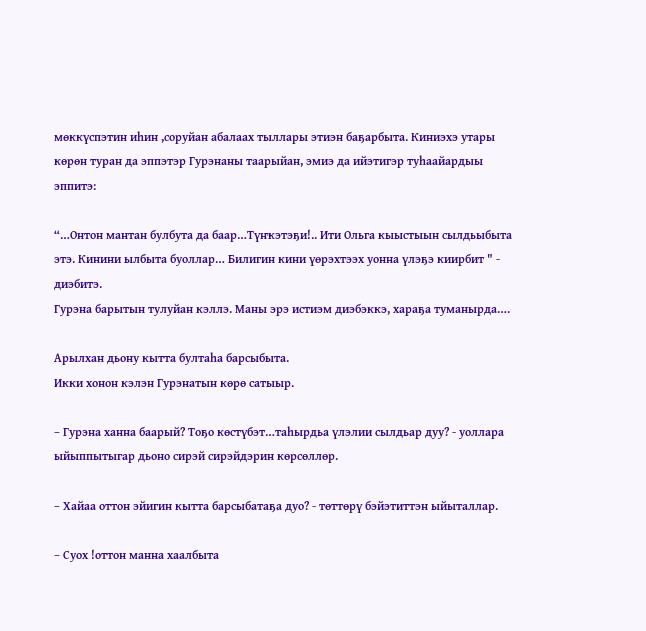мөккүспэтин иһин ,соруйан абалаах тыллары этиэн баҕарбыта. Киниэхэ утары көрөн туран да эппэтэр Гурэнаны таарыйан, эмиэ да ийэтигэр туһаайардыы эппитэ:

“…Онтон мантан булбута да баар…Түҥкэтэҕи!.. Ити Ольга кыыстыын сылдьыбыта этэ. Кинини ылбыта буоллар… Билигин кини үөрэхтээх уонна үлэҕэ киирбит " - диэбитэ.
Гурэна барытын тулуйан кэллэ. Маны эрэ истиэм диэбэккэ, хараҕа туманырда….

Арылхан дьону кытта бултаһа барсыбыта.
Икки хонон кэлэн Гурэнатын көрө сатыыр.

– Гурэна ханна баарый? Тоҕо көстүбэт…таһырдьа үлэлии сылдьар дуу? - уоллара ыйыппытыгар дьоно сирэй сирэйдэрин көрсөллөр.

– Хайаа оттон эйигин кытта барсыбатаҕа дуо? - төттөрү бэйэтиттэн ыйыталлар.

– Суох !оттон манна хаалбыта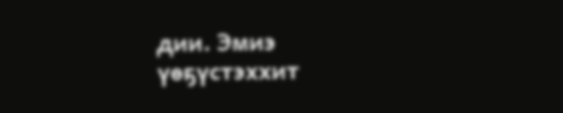дии. Эмиэ үөҕүстэххит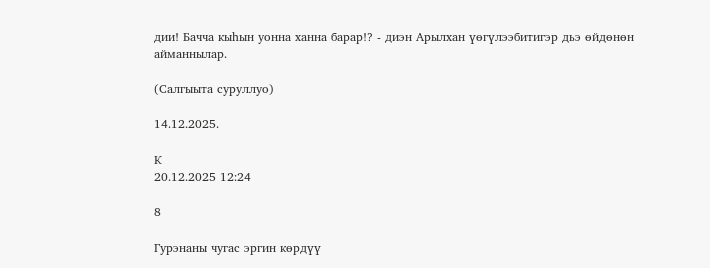дии! Бачча кыһын уонна ханна барар!? - диэн Арылхан үөгүлээбитигэр дьэ өйдөнөн айманнылар.

(Салгыыта суруллуо)

14.12.2025.

К
20.12.2025 12:24

8

Гурэнаны чугас эргин көрдүү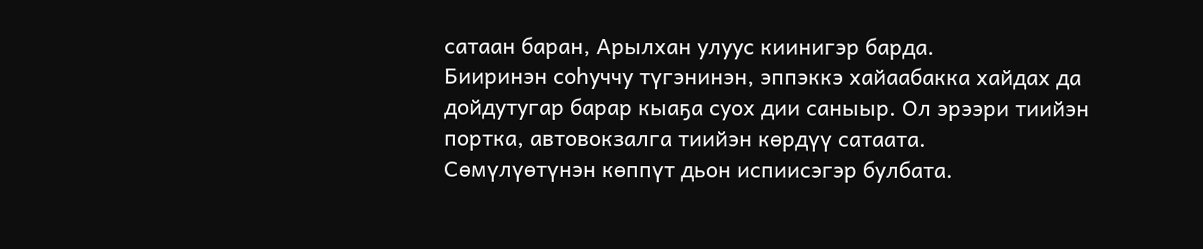сатаан баран, Арылхан улуус киинигэр барда.
Бииринэн соһуччу түгэнинэн, эппэккэ хайаабакка хайдах да дойдутугар барар кыаҕа суох дии саныыр. Ол эрээри тиийэн портка, автовокзалга тиийэн көрдүү сатаата.
Сөмүлүөтүнэн көппүт дьон испиисэгэр булбата.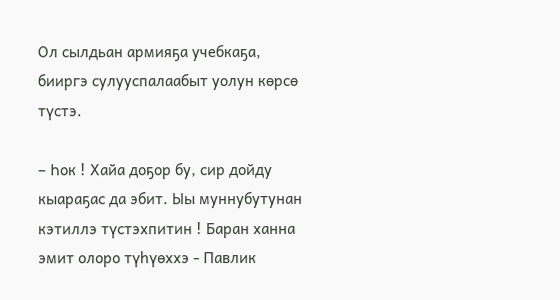Ол сылдьан армияҕа учебкаҕа, бииргэ сулууспалаабыт уолун көрсө түстэ.

– Һок ! Хайа доҕор бу, сир дойду кыараҕас да эбит. Ыы муннубутунан кэтиллэ түстэхпитин ! Баран ханна эмит олоро түһүөххэ - Павлик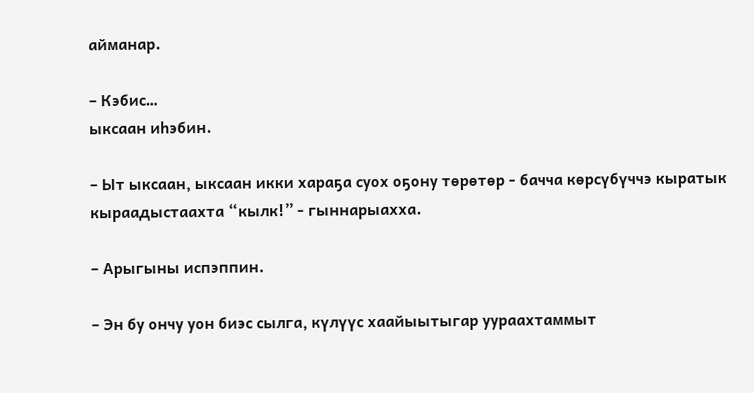айманар.

– Кэбис…
ыксаан иһэбин.

– Ыт ыксаан, ыксаан икки хараҕа суох оҕону төрөтөр - бачча көрсүбүччэ кыратык кыраадыстаахта “кылк!” - гыннарыахха.

– Арыгыны испэппин.

– Эн бу ончу уон биэс сылга, күлүүс хаайыытыгар уураахтаммыт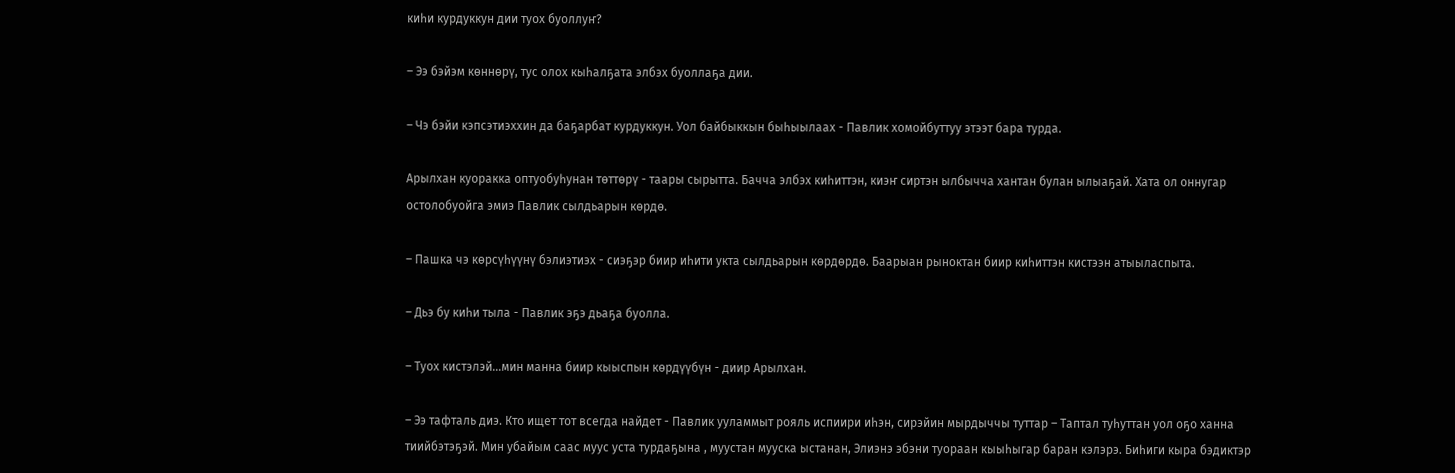киһи курдуккун дии туох буоллуҥ?

– Ээ бэйэм көннөрү, тус олох кыһалҕата элбэх буоллаҕа дии.

– Чэ бэйи кэпсэтиэххин да баҕарбат курдуккун. Уол байбыккын быһыылаах - Павлик хомойбуттуу этээт бара турда.

Арылхан куоракка оптуобуһунан төттөрү - таары сырытта. Бачча элбэх киһиттэн, киэҥ сиртэн ылбычча хантан булан ылыаҕай. Хата ол оннугар остолобуойга эмиэ Павлик сылдьарын көрдө.

– Пашка чэ көрсүһүүнү бэлиэтиэх - сиэҕэр биир иһити укта сылдьарын көрдөрдө. Баарыан рыноктан биир киһиттэн кистээн атыыласпыта.

– Дьэ бу киһи тыла - Павлик эҕэ дьаҕа буолла.

– Туох кистэлэй…мин манна биир кыыспын көрдүүбүн - диир Арылхан.

– Ээ тафталь диэ. Кто ищет тот всегда найдет - Павлик ууламмыт рояль испиири иһэн, сирэйин мырдыччы туттар – Таптал туһуттан уол оҕо ханна тиийбэтэҕэй. Мин убайым саас муус уста турдаҕына , муустан мууска ыстанан, Элиэнэ эбэни туораан кыыһыгар баран кэлэрэ. Биһиги кыра бэдиктэр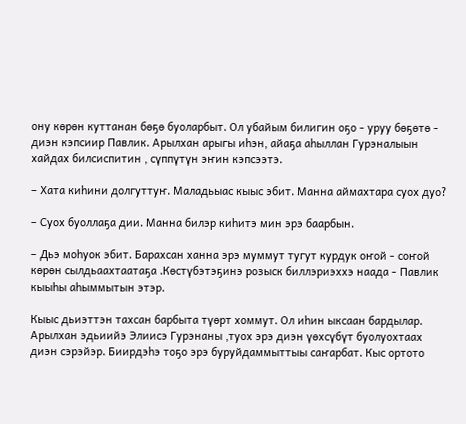ону көрөн куттанан бөҕө буоларбыт. Ол убайым билигин оҕо - уруу бөҕөтө - диэн кэпсиир Павлик. Арылхан арыгы иһэн, айаҕа аһыллан Гурэналыын хайдах билсиспитин , сүппүтүн эҥин кэпсээтэ.

– Хата киһини долгуттуҥ. Маладьыас кыыс эбит. Манна аймахтара суох дуо?

– Суох буоллаҕа дии. Манна билэр киһитэ мин эрэ баарбын.

– Дьэ моһуок эбит. Барахсан ханна эрэ муммут тугут курдук оҥой - соҥой көрөн сылдьаахтаатаҕа .Көстүбэтэҕинэ розыск биллэриэххэ наада - Павлик кыыһы аһыммытын этэр.

Кыыс дьиэттэн тахсан барбыта түөрт хоммут. Ол иһин ыксаан бардылар.
Арылхан эдьиийэ Элиисэ Гурэнаны ,туох эрэ диэн үөхсүбүт буолуохтаах диэн сэрэйэр. Биирдэһэ тоҕо эрэ буруйдаммыттыы саҥарбат. Кыс ортото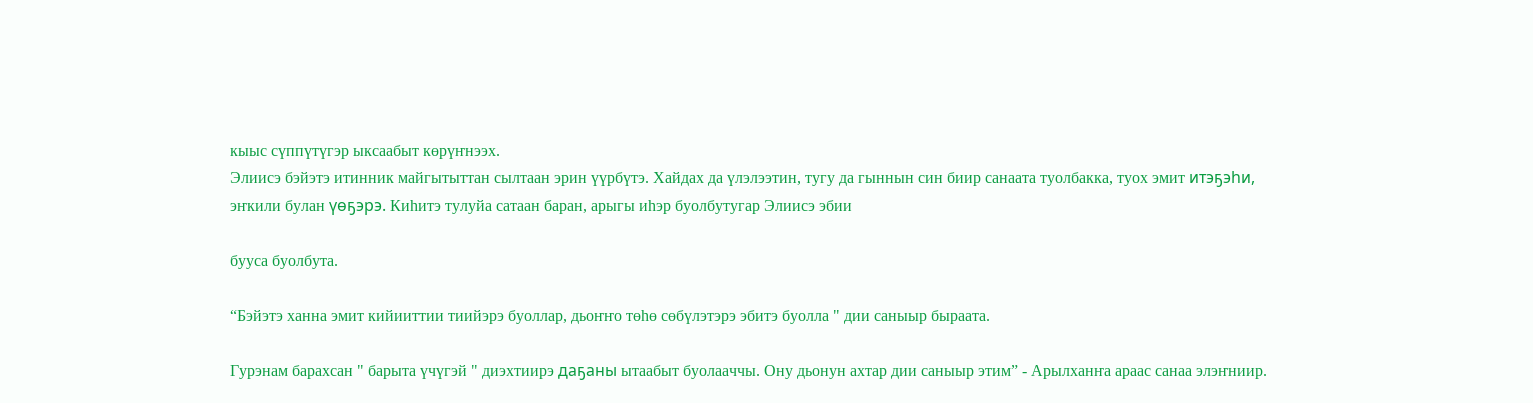кыыс сүппүтүгэр ыксаабыт көрүҥнээх.
Элиисэ бэйэтэ итинник майгытыттан сылтаан эрин үүрбүтэ. Хайдах да үлэлээтин, тугу да гыннын син биир санаата туолбакка, туох эмит итэҕэһи, эҥкили булан үөҕэрэ. Киһитэ тулуйа сатаан баран, арыгы иһэр буолбутугар Элиисэ эбии

бууса буолбута.

“Бэйэтэ ханна эмит кийииттии тиийэрэ буоллар, дьоҥҥо төһө сөбүлэтэрэ эбитэ буолла " дии саныыр быраата.

Гурэнам барахсан " барыта үчүгэй " диэхтиирэ даҕаны ытаабыт буолааччы. Ону дьонун ахтар дии саныыр этим” - Арылханҥа араас санаа элэҥниир.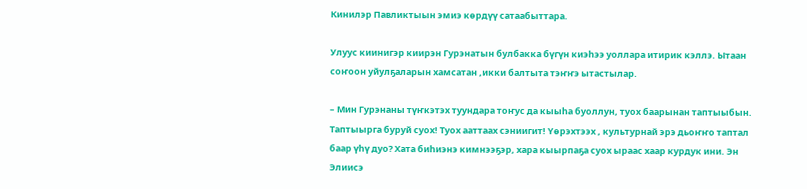Кинилэр Павликтыын эмиэ көрдүү сатаабыттара.

Улуус киинигэр киирэн Гурэнатын булбакка бүгүн киэһээ уоллара итирик кэллэ. Ытаан соҥоон уйулҕаларын хамсатан ,икки балтыта тэҥҥэ ытастылар.

– Мин Гурэнаны түҥкэтэх туундара тоҥус да кыыһа буоллун, туох баарынан таптыыбын. Таптыырга буруй суох! Туох ааттаах сэниигит! Үөрэхтээх , культурнай эрэ дьоҥҥо таптал баар үһү дуо? Хата биһиэнэ кимнээҕэр, хара кыырпаҕа суох ыраас хаар курдук ини. Эн Элиисэ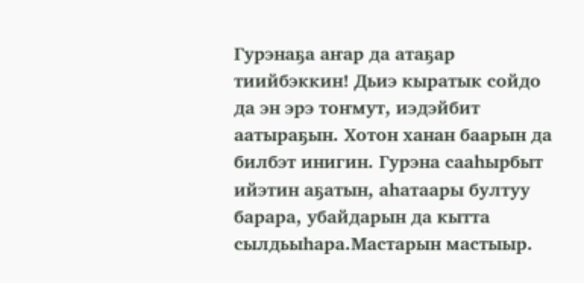Гурэнаҕа аҥар да атаҕар тиийбэккин! Дьиэ кыратык сойдо да эн эрэ тоҥмут, иэдэйбит аатыраҕын. Хотон ханан баарын да билбэт инигин. Гурэна сааһырбыт ийэтин аҕатын, аһатаары бултуу барара, убайдарын да кытта сылдьыһара.Мастарын мастыыр.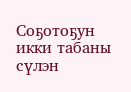Соҕотоҕун икки табаны сүлэн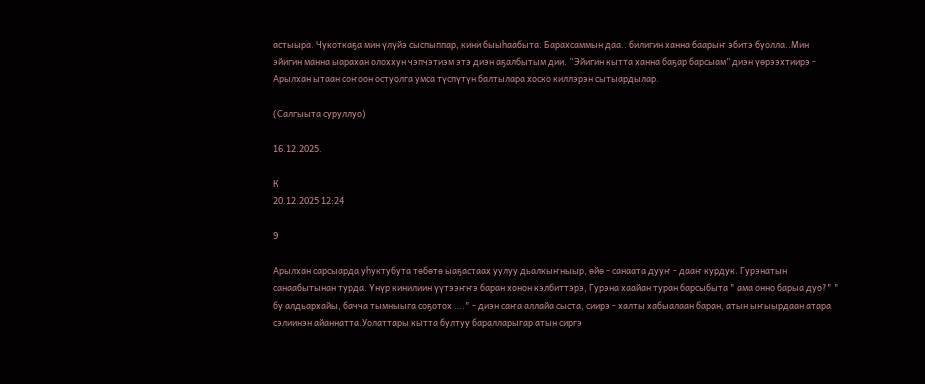астыыра. Чукоткаҕа мин үлүйэ сыспыппар, кини быыһаабыта. Барахсаммын даа.. билигин ханна баарыҥ эбитэ буолла..Мин эйигин манна ыарахан олоххун чэпчэтиэм этэ диэн аҕалбытым дии. “Эйигин кытта ханна баҕар барсыам” диэн үөрээхтиирэ - Арылхан ытаан соҥоон остуолга умса түспүтүн балтылара хоско киллэрэн сытыардылар.

(Салгыыта суруллуо)

16.12.2025.

К
20.12.2025 12:24

9

Арылхан сарсыарда уһуктубута төбөтө ыаҕастаах уулуу дьалкыҥныыр, өйө - санаата дууҥ - дааҥ курдук. Гурэнатын санаабытынан турда. Үнүр кинилиин үүтээҥҥэ баран хонон кэлбиттэрэ, Гурэна хаайан туран барсыбыта " ама онно барыа дуо?" " бу алдьархайы, бачча тымныыга соҕотох …." - диэн саҥа аллайа сыста, сиирэ - халты хабыалаан баран, атын ыҥыырдаан атара сэлиинэн айаннатта.Уолаттары кытта бултуу баралларыгар атын сиргэ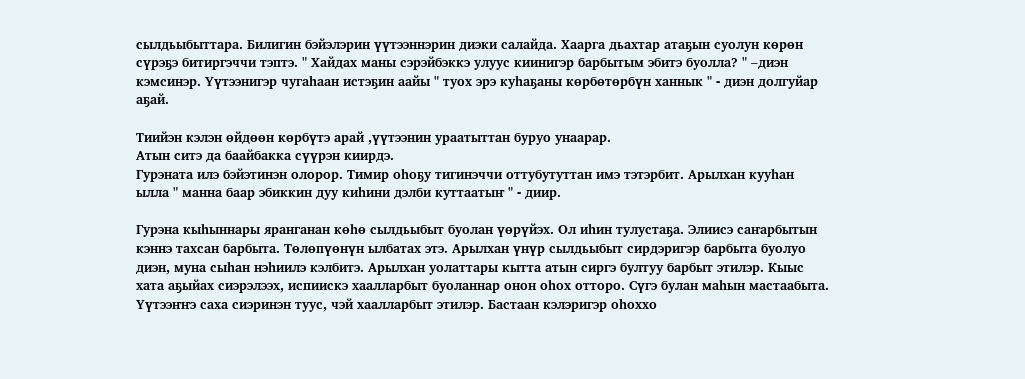сылдьыбыттара. Билигин бэйэлэрин үүтээннэрин диэки салайда. Хаарга дьахтар атаҕын суолун көрөн сүрэҕэ битиргэччи тэптэ. " Хайдах маны сэрэйбэккэ улуус киинигэр барбытым эбитэ буолла? " –диэн кэмсинэр. Үүтээнигэр чугаһаан истэҕин аайы " туох эрэ куһаҕаны көрбөтөрбүн ханнык " - диэн долгуйар аҕай.

Тиийэн кэлэн өйдөөн көрбүтэ арай ,үүтээнин ураатыттан буруо унаарар.
Атын ситэ да баайбакка сүүрэн киирдэ.
Гурэната илэ бэйэтинэн олорор. Тимир оһоҕу тигинэччи оттубутуттан имэ тэтэрбит. Арылхан кууһан ылла " манна баар эбиккин дуу киһини дэлби куттаатыҥ " - диир.

Гурэна кыһыннары яранганан көһө сылдьыбыт буолан үөрүйэх. Ол иһин тулустаҕа. Элиисэ саҥарбытын кэннэ тахсан барбыта. Төлөпүөнүн ылбатах этэ. Арылхан үнүр сылдьыбыт сирдэригэр барбыта буолуо диэн, муна сыһан нэһиилэ кэлбитэ. Арылхан уолаттары кытта атын сиргэ бултуу барбыт этилэр. Кыыс хата аҕыйах сиэрэлээх, испиискэ хаалларбыт буоланнар онон оһох отторо. Сүгэ булан маһын мастаабыта. Үүтээҥҥэ саха сиэринэн туус, чэй хаалларбыт этилэр. Бастаан кэлэригэр оһоххо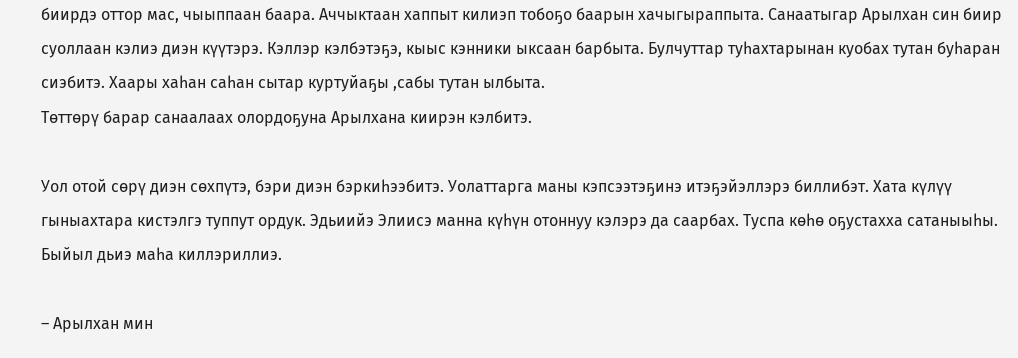биирдэ оттор мас, чыыппаан баара. Аччыктаан хаппыт килиэп тобоҕо баарын хачыгыраппыта. Санаатыгар Арылхан син биир суоллаан кэлиэ диэн күүтэрэ. Кэллэр кэлбэтэҕэ, кыыс кэнники ыксаан барбыта. Булчуттар туһахтарынан куобах тутан буһаран сиэбитэ. Хаары хаһан саһан сытар куртуйаҕы ,сабы тутан ылбыта.
Төттөрү барар санаалаах олордоҕуна Арылхана киирэн кэлбитэ.

Уол отой сөрү диэн сөхпүтэ, бэри диэн бэркиһээбитэ. Уолаттарга маны кэпсээтэҕинэ итэҕэйэллэрэ биллибэт. Хата күлүү гыныахтара кистэлгэ туппут ордук. Эдьиийэ Элиисэ манна күһүн отоннуу кэлэрэ да саарбах. Туспа көһө оҕустахха сатаныыһы. Быйыл дьиэ маһа киллэриллиэ.

– Арылхан мин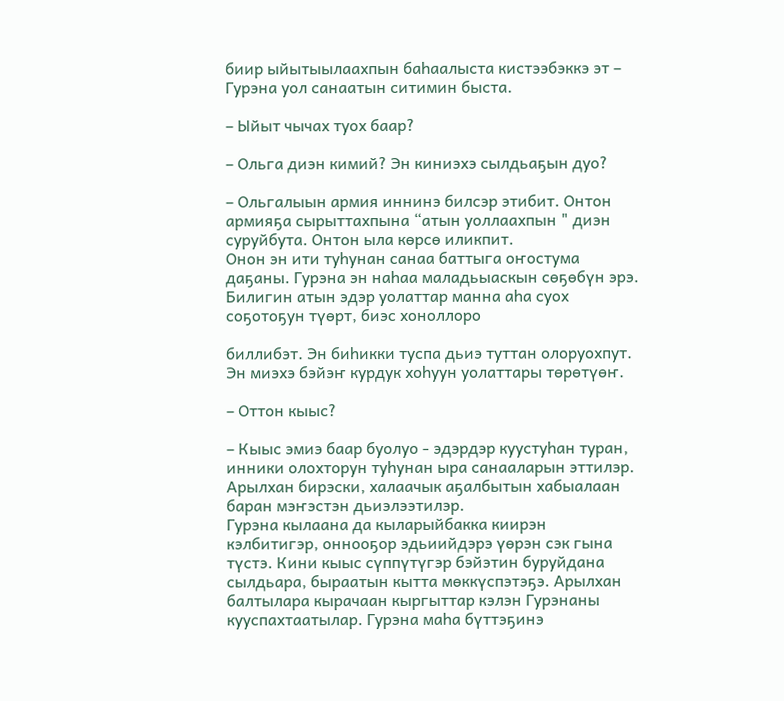биир ыйытыылаахпын баһаалыста кистээбэккэ эт – Гурэна уол санаатын ситимин быста.

– Ыйыт чычах туох баар?

– Ольга диэн кимий? Эн киниэхэ сылдьаҕын дуо?

– Ольгалыын армия иннинэ билсэр этибит. Онтон армияҕа сырыттахпына “атын уоллаахпын " диэн суруйбута. Онтон ыла көрсө иликпит.
Онон эн ити туһунан санаа баттыга оҥостума даҕаны. Гурэна эн наһаа маладьыаскын сөҕөбүн эрэ. Билигин атын эдэр уолаттар манна аһа суох соҕотоҕун түөрт, биэс хоноллоро

биллибэт. Эн биһикки туспа дьиэ туттан олоруохпут. Эн миэхэ бэйэҥ курдук хоһуун уолаттары төрөтүөҥ.

– Оттон кыыс?

– Кыыс эмиэ баар буолуо - эдэрдэр куустуһан туран, инники олохторун туһунан ыра санааларын эттилэр.
Арылхан бирэски, халаачык аҕалбытын хабыалаан баран мэҥэстэн дьиэлээтилэр.
Гурэна кылаана да кыларыйбакка киирэн кэлбитигэр, оннооҕор эдьиийдэрэ үөрэн сэк гына түстэ. Кини кыыс сүппүтүгэр бэйэтин буруйдана сылдьара, быраатын кытта мөккүспэтэҕэ. Арылхан балтылара кырачаан кыргыттар кэлэн Гурэнаны кууспахтаатылар. Гурэна маһа бүттэҕинэ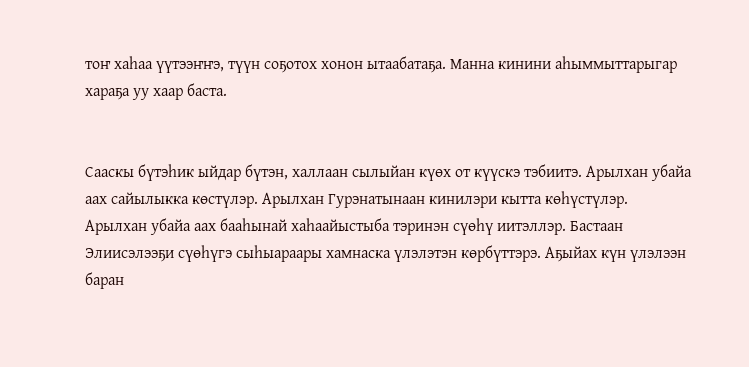тоҥ хаһаа үүтээҥҥэ, түүн соҕотох хонон ытаабатаҕа. Манна кинини аһыммыттарыгар хараҕа уу хаар баста.


Сааскы бүтэһик ыйдар бүтэн, халлаан сылыйан күөх от күүскэ тэбиитэ. Арылхан убайа аах сайылыкка көстүлэр. Арылхан Гурэнатынаан кинилэри кытта көһүстүлэр. Арылхан убайа аах бааһынай хаһаайыстыба тэринэн сүөһү иитэллэр. Бастаан Элиисэлээҕи сүөһүгэ сыһыараары хамнаска үлэлэтэн көрбүттэрэ. Аҕыйах күн үлэлээн баран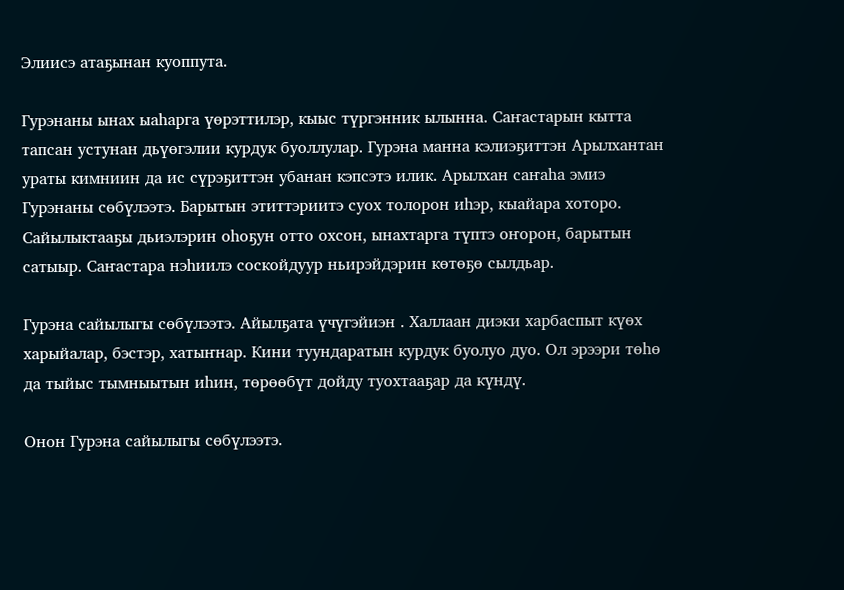Элиисэ атаҕынан куоппута.

Гурэнаны ынах ыаһарга үөрэттилэр, кыыс түргэнник ылынна. Саҥастарын кытта тапсан устунан дьүөгэлии курдук буоллулар. Гурэна манна кэлиэҕиттэн Арылхантан ураты кимниин да ис сүрэҕиттэн убанан кэпсэтэ илик. Арылхан саҥаһа эмиэ Гурэнаны сөбүлээтэ. Барытын этиттэриитэ суох толорон иһэр, кыайара хоторо. Сайылыктааҕы дьиэлэрин оһоҕун отто охсон, ынахтарга түптэ оҥорон, барытын сатыыр. Саҥастара нэһиилэ соскойдуур ньирэйдэрин көтөҕө сылдьар.

Гурэна сайылыгы сөбүлээтэ. Айылҕата үчүгэйиэн . Халлаан диэки харбаспыт күөх харыйалар, бэстэр, хатыҥнар. Кини туундаратын курдук буолуо дуо. Ол эрээри төһө да тыйыс тымныытын иһин, төрөөбүт дойду туохтааҕар да күндү.

Онон Гурэна сайылыгы сөбүлээтэ.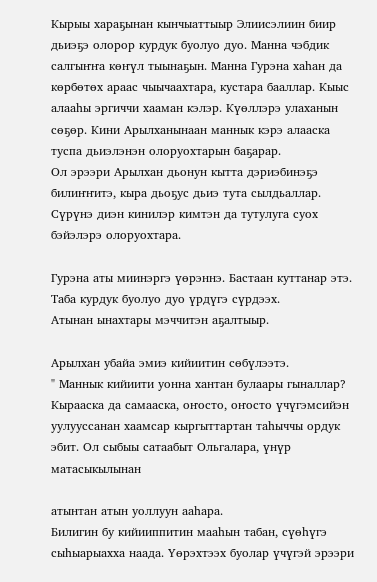Кырыы хараҕынан кынчыаттыыр Элиисэлиин биир дьиэҕэ олорор курдук буолуо дуо. Манна чэбдик салгыҥҥа көҥүл тыынаҕын. Манна Гурэна хаһан да көрбөтөх араас чыычаахтара, кустара бааллар. Кыыс алааһы эргиччи хааман кэлэр. Күөллэрэ улаханын сөҕөр. Кини Арылханынаан маннык кэрэ алааска туспа дьиэлэнэн олоруохтарын баҕарар.
Ол эрээри Арылхан дьонун кытта дэриэбинэҕэ билиҥҥитэ, кыра дьоҕус дьиэ тута сылдьаллар. Сүрүнэ диэн кинилэр кимтэн да тутулуга суох бэйэлэрэ олоруохтара.

Гурэна аты миинэргэ үөрэннэ. Бастаан куттанар этэ. Таба курдук буолуо дуо үрдүгэ сүрдээх.
Атынан ынахтары мэччитэн аҕалтыыр.

Арылхан убайа эмиэ кийиитин сөбүлээтэ.
" Маннык кийиити уонна хантан булаары гыналлар? Кырааска да самааска, оҥосто, оҥосто үчүгэмсийэн уулууссанан хаамсар кыргыттартан таһыччы ордук эбит. Ол сыбыы сатаабыт Ольгалара, үнүр матасыкылынан

атынтан атын уоллуун ааһара.
Билигин бу кийииппитин мааһын табан, сүөһүгэ сыһыарыахха наада. Үөрэхтээх буолар үчүгэй эрээри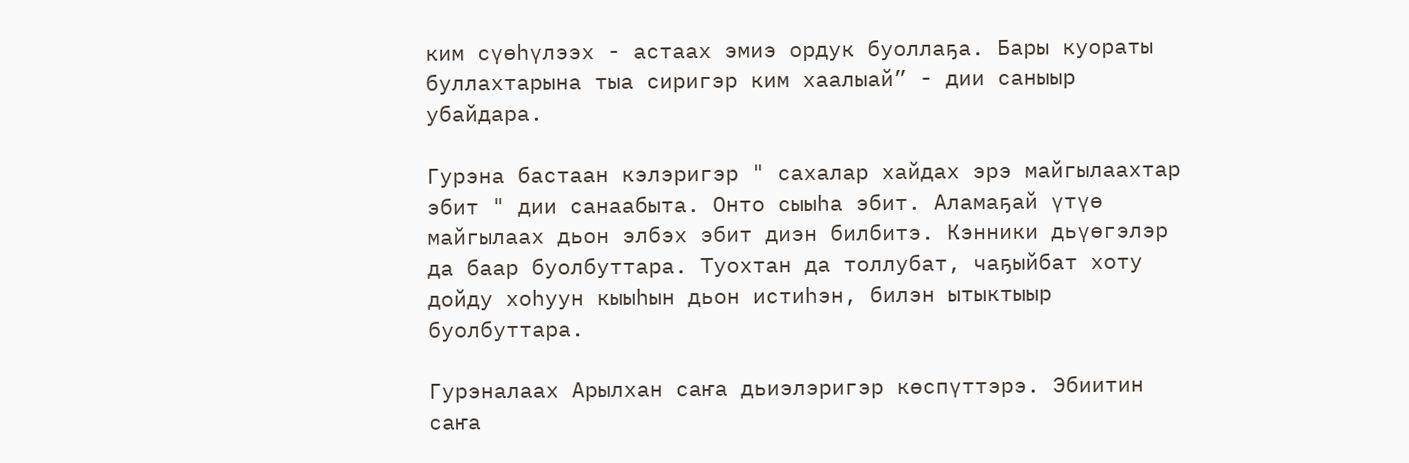ким сүөһүлээх - астаах эмиэ ордук буоллаҕа. Бары куораты буллахтарына тыа сиригэр ким хаалыай” - дии саныыр убайдара.

Гурэна бастаан кэлэригэр " сахалар хайдах эрэ майгылаахтар эбит " дии санаабыта. Онто сыыһа эбит. Аламаҕай үтүө майгылаах дьон элбэх эбит диэн билбитэ. Кэнники дьүөгэлэр да баар буолбуттара. Туохтан да толлубат, чаҕыйбат хоту дойду хоһуун кыыһын дьон истиһэн, билэн ытыктыыр буолбуттара.

Гурэналаах Арылхан саҥа дьиэлэригэр көспүттэрэ. Эбиитин саҥа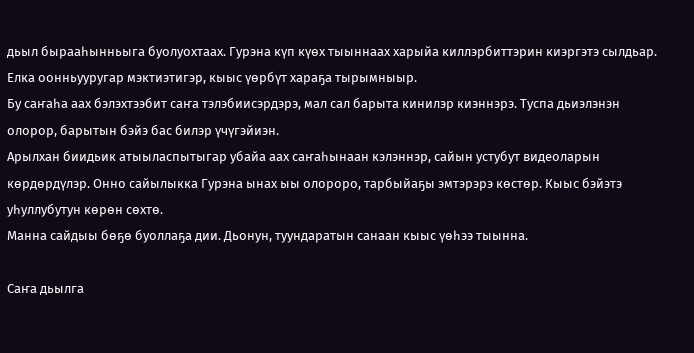дьыл бырааһынньыга буолуохтаах. Гурэна күп күөх тыыннаах харыйа киллэрбиттэрин киэргэтэ сылдьар. Елка оонньууругар мэктиэтигэр, кыыс үөрбүт хараҕа тырымныыр.
Бу саҥаһа аах бэлэхтээбит саҥа тэлэбиисэрдэрэ, мал сал барыта кинилэр киэннэрэ. Туспа дьиэлэнэн олорор, барытын бэйэ бас билэр үчүгэйиэн.
Арылхан биидьик атыыласпытыгар убайа аах саҥаһынаан кэлэннэр, сайын устубут видеоларын көрдөрдүлэр. Онно сайылыкка Гурэна ынах ыы олороро, тарбыйаҕы эмтэрэрэ көстөр. Кыыс бэйэтэ уһуллубутун көрөн сөхтө.
Манна сайдыы бөҕө буоллаҕа дии. Дьонун, туундаратын санаан кыыс үөһээ тыынна.

Саҥа дьылга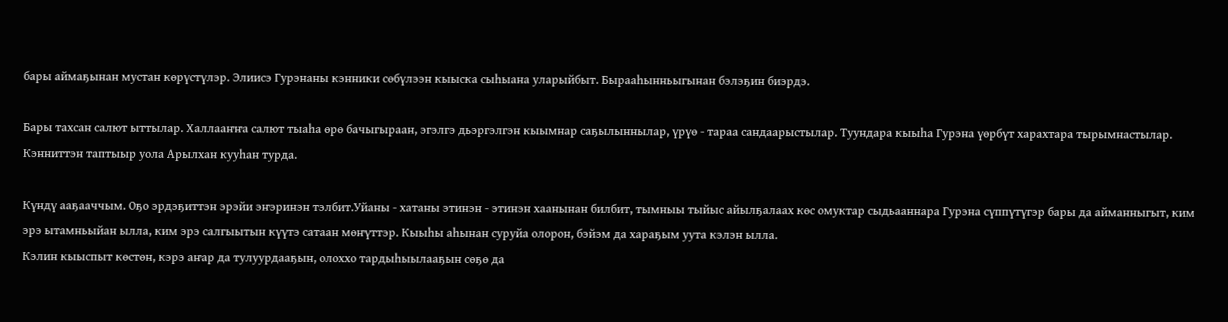бары аймаҕынан мустан көрүстүлэр. Элиисэ Гурэнаны кэнники сөбүлээн кыыска сыһыана уларыйбыт. Бырааһынньыгынан бэлэҕин биэрдэ.

Бары тахсан салют ыттылар. Халлааҥҥа салют тыаһа өрө бачыгыраан, эгэлгэ дьэргэлгэн кыымнар саҕылыннылар, үрүө - тараа сандаарыстылар. Туундара кыыһа Гурэна үөрбүт харахтара тырымнастылар. Кэнниттэн таптыыр уола Арылхан кууһан турда.

Күндү ааҕааччым. Оҕо эрдэҕиттэн эрэйи эҥэринэн тэлбит.Уйаны - хатаны этинэн - этинэн хаанынан билбит, тымныы тыйыс айылҕалаах көс омуктар сыдьааннара Гурэна сүппүтүгэр бары да айманныгыт, ким эрэ ытамньыйан ылла, ким эрэ салгыытын күүтэ сатаан мөҥүттэр. Кыыһы аһынан суруйа олорон, бэйэм да хараҕым уута кэлэн ылла.
Кэлин кыыспыт көстөн, кэрэ аҥар да тулуурдааҕын, олоххо тардыһыылааҕын сөҕө да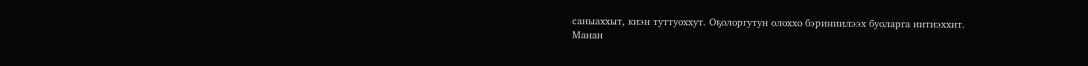саныаххыт, киэн туттуоххут. Оҕолоргутун олоххо бэриниилээх буоларга иитиэххит.
Манан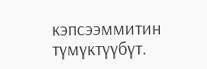кэпсээммитин түмүктүүбүт.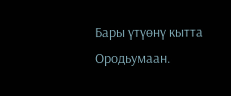Бары үтүөнү кытта Ородьумаан.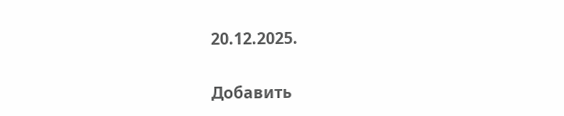20.12.2025.

Добавить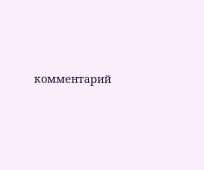комментарий